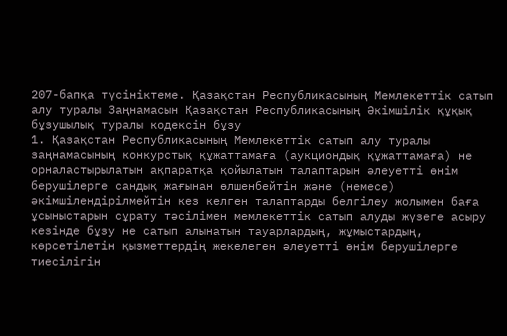207-бапқа түсініктеме. Қазақстан Республикасының Мемлекеттік сатып алу туралы Заңнамасын Қазақстан Республикасының Әкімшілік құқық бұзушылық туралы кодексін бұзу
1. Қазақстан Республикасының Мемлекеттік сатып алу туралы заңнамасының конкурстық құжаттамаға (аукциондық құжаттамаға) не орналастырылатын ақпаратқа қойылатын талаптарын әлеуетті өнім берушілерге сандық жағынан өлшенбейтін және (немесе) әкімшілендірілмейтін кез келген талаптарды белгілеу жолымен баға ұсыныстарын сұрату тәсілімен мемлекеттік сатып алуды жүзеге асыру кезінде бұзу не сатып алынатын тауарлардың, жұмыстардың, көрсетілетін қызметтердің жекелеген әлеуетті өнім берушілерге тиесілігін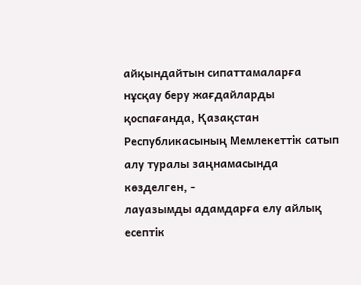айқындайтын сипаттамаларға нұсқау беру жағдайларды қоспағанда, Қазақстан Республикасының Мемлекеттік сатып алу туралы заңнамасында көзделген, -
лауазымды адамдарға елу айлық есептік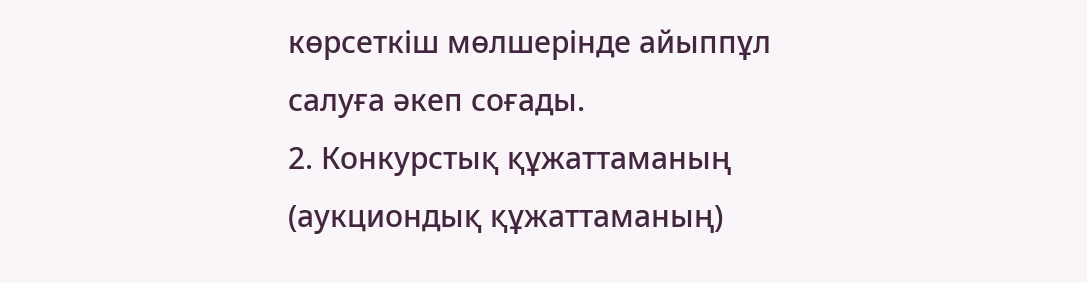көрсеткіш мөлшерінде айыппұл салуға әкеп соғады.
2. Конкурстық құжаттаманың (аукциондық құжаттаманың)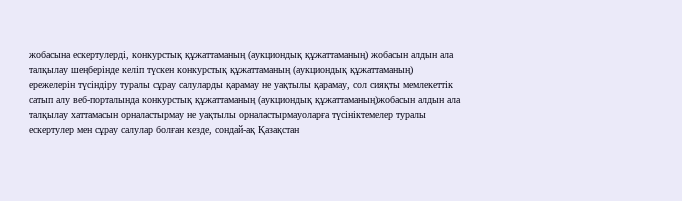жобасына ескертулерді, конкурстық құжаттаманың (аукциондық құжаттаманың) жобасын алдын ала талқылау шеңберінде келіп түскен конкурстық құжаттаманың (аукциондық құжаттаманың) ережелерін түсіндіру туралы сұрау салуларды қарамау не уақтылы қарамау, сол сияқты мемлекеттік сатып алу веб-порталында конкурстық құжаттаманың (аукциондық құжаттаманың)жобасын алдын ала талқылау хаттамасын орналастырмау не уақтылы орналастырмауоларға түсініктемелер туралы ескертулер мен сұрау салулар болған кезде, сондай-ақ Қазақстан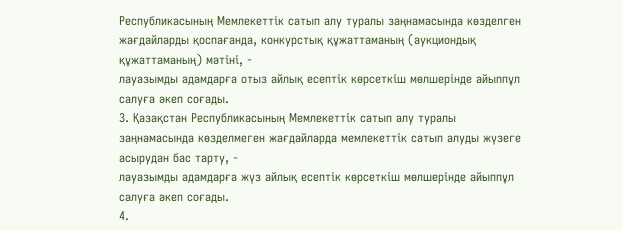Республикасының Мемлекеттік сатып алу туралы заңнамасында көзделген жағдайларды қоспағанда, конкурстық құжаттаманың (аукциондық құжаттаманың) мәтіні, -
лауазымды адамдарға отыз айлық есептік көрсеткіш мөлшерінде айыппұл салуға әкеп соғады.
3. Қазақстан Республикасының Мемлекеттік сатып алу туралы заңнамасында көзделмеген жағдайларда мемлекеттік сатып алуды жүзеге асырудан бас тарту, -
лауазымды адамдарға жүз айлық есептік көрсеткіш мөлшерінде айыппұл салуға әкеп соғады.
4.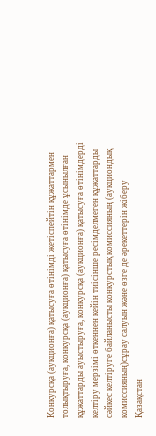Конкурсқа (аукционға) қатысуға өтінімді жетіспейтін құжаттармен толықтыруға, конкурсқа (аукционға) қатысуға өтінімде ұсынылған құжаттарды ауыстыруға, конкурсқа (аукционға) қатысуға өтінімдерді келтіру мерзімі өткеннен кейін тиісінше ресімделмеген құжаттарды сәйкес келтіруге байланысты конкурстық комиссияның (аукциондық комиссияның)сұрау салуын және өзге де әрекеттерін жіберу Қазақстан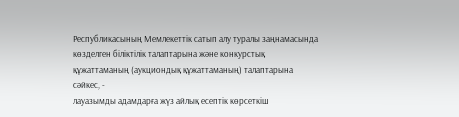Республикасының Мемлекеттік сатып алу туралы заңнамасында көзделген біліктілік талаптарына және конкурстық құжаттаманың (аукциондық құжаттаманың) талаптарына сәйкес, -
лауазымды адамдарға жүз айлық есептік көрсеткіш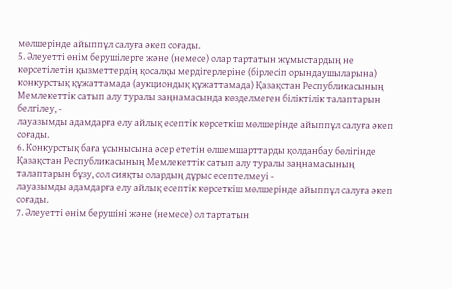мөлшерінде айыппұл салуға әкеп соғады.
5. Әлеуетті өнім берушілерге және (немесе) олар тартатын жұмыстардың не көрсетілетін қызметтердің қосалқы мердігерлеріне (бірлесіп орындаушыларына) конкурстық құжаттамада (аукциондық құжаттамада) Қазақстан Республикасының Мемлекеттік сатып алу туралы заңнамасында көзделмеген біліктілік талаптарын белгілеу, -
лауазымды адамдарға елу айлық есептік көрсеткіш мөлшерінде айыппұл салуға әкеп соғады.
6. Конкурстық баға ұсынысына әсер ететін өлшемшарттарды қолданбау бөлігінде Қазақстан Республикасының Мемлекеттік сатып алу туралы заңнамасының талаптарын бұзу, сол сияқты олардың дұрыс есептелмеуі -
лауазымды адамдарға елу айлық есептік көрсеткіш мөлшерінде айыппұл салуға әкеп соғады.
7. Әлеуетті өнім берушіні және (немесе) ол тартатын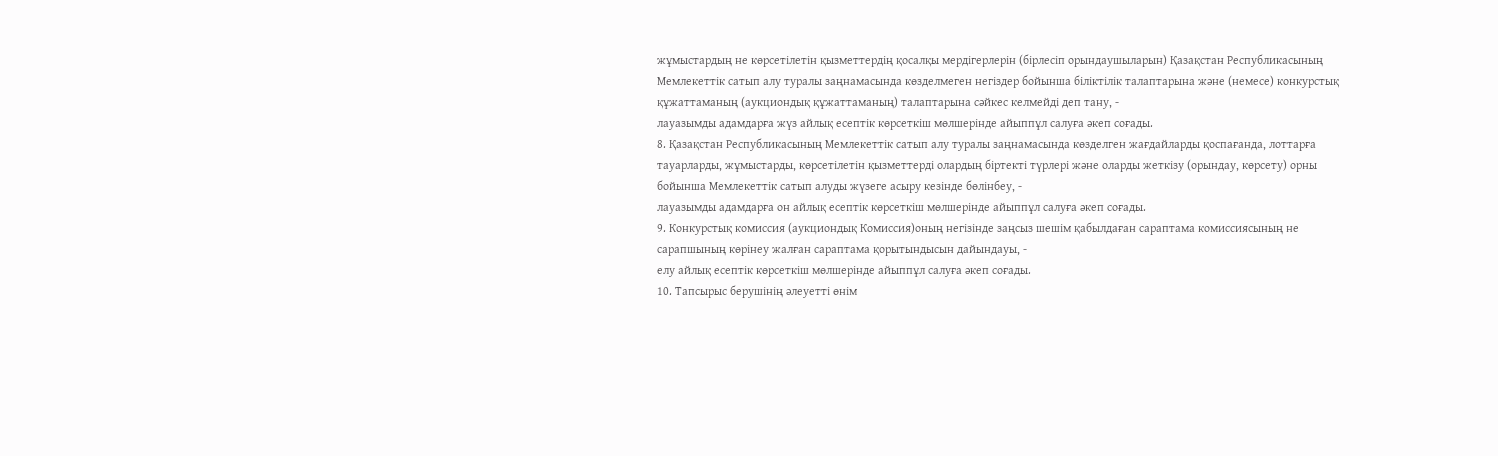жұмыстардың не көрсетілетін қызметтердің қосалқы мердігерлерін (бірлесіп орындаушыларын) Қазақстан Республикасының Мемлекеттік сатып алу туралы заңнамасында көзделмеген негіздер бойынша біліктілік талаптарына және (немесе) конкурстық құжаттаманың (аукциондық құжаттаманың) талаптарына сәйкес келмейді деп тану, -
лауазымды адамдарға жүз айлық есептік көрсеткіш мөлшерінде айыппұл салуға әкеп соғады.
8. Қазақстан Республикасының Мемлекеттік сатып алу туралы заңнамасында көзделген жағдайларды қоспағанда, лоттарға тауарларды, жұмыстарды, көрсетілетін қызметтерді олардың біртекті түрлері және оларды жеткізу (орындау, көрсету) орны бойынша Мемлекеттік сатып алуды жүзеге асыру кезінде бөлінбеу, -
лауазымды адамдарға он айлық есептік көрсеткіш мөлшерінде айыппұл салуға әкеп соғады.
9. Конкурстық комиссия (аукциондық Комиссия)оның негізінде заңсыз шешім қабылдаған сараптама комиссиясының не сарапшының көрінеу жалған сараптама қорытындысын дайындауы, -
елу айлық есептік көрсеткіш мөлшерінде айыппұл салуға әкеп соғады.
10. Тапсырыс берушінің әлеуетті өнім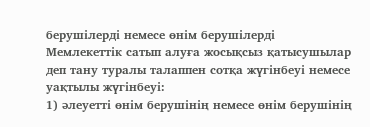берушілерді немесе өнім берушілерді Мемлекеттік сатып алуға жосықсыз қатысушылар деп тану туралы талаппен сотқа жүгінбеуі немесе уақтылы жүгінбеуі:
1) әлеуетті өнім берушінің немесе өнім берушінің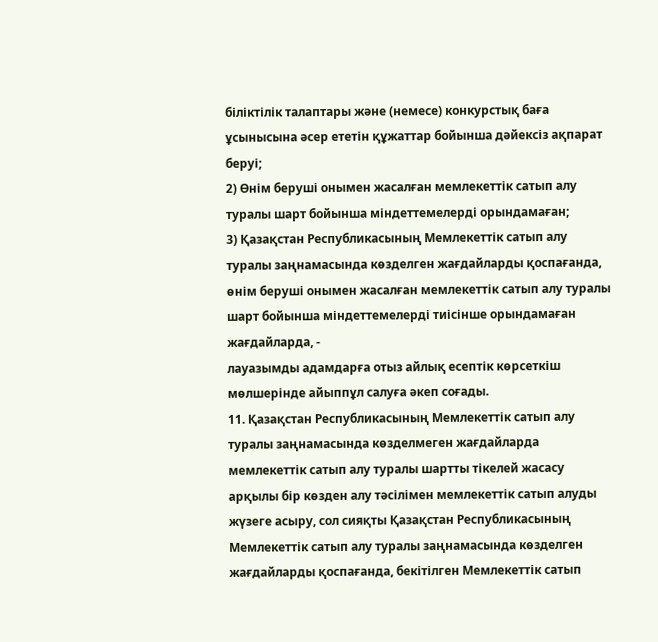біліктілік талаптары және (немесе) конкурстық баға ұсынысына әсер ететін құжаттар бойынша дәйексіз ақпарат беруі;
2) Өнім беруші онымен жасалған мемлекеттік сатып алу туралы шарт бойынша міндеттемелерді орындамаған;
3) Қазақстан Республикасының Мемлекеттік сатып алу туралы заңнамасында көзделген жағдайларды қоспағанда, өнім беруші онымен жасалған мемлекеттік сатып алу туралы шарт бойынша міндеттемелерді тиісінше орындамаған жағдайларда, -
лауазымды адамдарға отыз айлық есептік көрсеткіш мөлшерінде айыппұл салуға әкеп соғады.
11. Қазақстан Республикасының Мемлекеттік сатып алу туралы заңнамасында көзделмеген жағдайларда мемлекеттік сатып алу туралы шартты тікелей жасасу арқылы бір көзден алу тәсілімен мемлекеттік сатып алуды жүзеге асыру, сол сияқты Қазақстан Республикасының Мемлекеттік сатып алу туралы заңнамасында көзделген жағдайларды қоспағанда, бекітілген Мемлекеттік сатып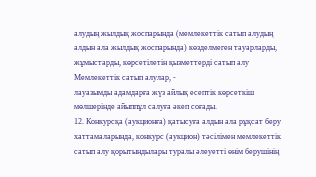алудың жылдық жоспарында (мемлекеттік сатып алудың алдын ала жылдық жоспарында) көзделмеген тауарларды, жұмыстарды, көрсетілетін қызметтерді сатып алу Мемлекеттік сатып алулар, -
лауазымды адамдарға жүз айлық есептік көрсеткіш мөлшерінде айыппұл салуға әкеп соғады.
12. Конкурсқа (аукционға) қатысуға алдын ала рұқсат беру хаттамаларында, конкурс (аукцион) тәсілімен мемлекеттік сатып алу қорытындылары туралы әлеуетті өнім берушінің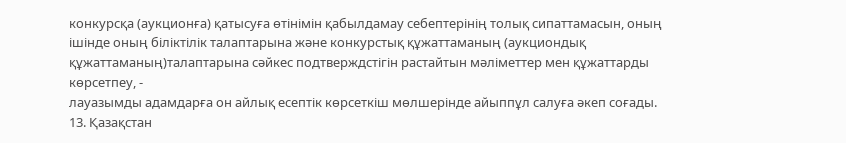конкурсқа (аукционға) қатысуға өтінімін қабылдамау себептерінің толық сипаттамасын, оның ішінде оның біліктілік талаптарына және конкурстық құжаттаманың (аукциондық құжаттаманың)талаптарына сәйкес подтверждстігін растайтын мәліметтер мен құжаттарды көрсетпеу, -
лауазымды адамдарға он айлық есептік көрсеткіш мөлшерінде айыппұл салуға әкеп соғады.
13. Қазақстан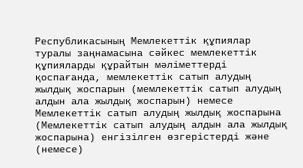Республикасының Мемлекеттік құпиялар туралы заңнамасына сәйкес мемлекеттік құпияларды құрайтын мәліметтерді қоспағанда, мемлекеттік сатып алудың жылдық жоспарын (мемлекеттік сатып алудың алдын ала жылдық жоспарын) немесе Мемлекеттік сатып алудың жылдық жоспарына (Мемлекеттік сатып алудың алдын ала жылдық жоспарына) енгізілген өзгерістерді және (немесе)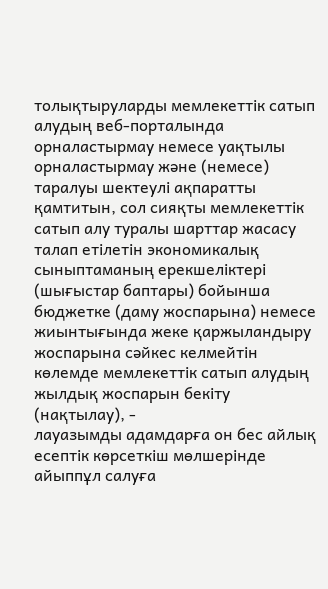толықтыруларды мемлекеттік сатып алудың веб-порталында орналастырмау немесе уақтылы орналастырмау және (немесе) таралуы шектеулі ақпаратты қамтитын, сол сияқты мемлекеттік сатып алу туралы шарттар жасасу талап етілетін экономикалық сыныптаманың ерекшеліктері (шығыстар баптары) бойынша бюджетке (даму жоспарына) немесе жиынтығында жеке қаржыландыру жоспарына сәйкес келмейтін көлемде мемлекеттік сатып алудың жылдық жоспарын бекіту (нақтылау), -
лауазымды адамдарға он бес айлық есептік көрсеткіш мөлшерінде айыппұл салуға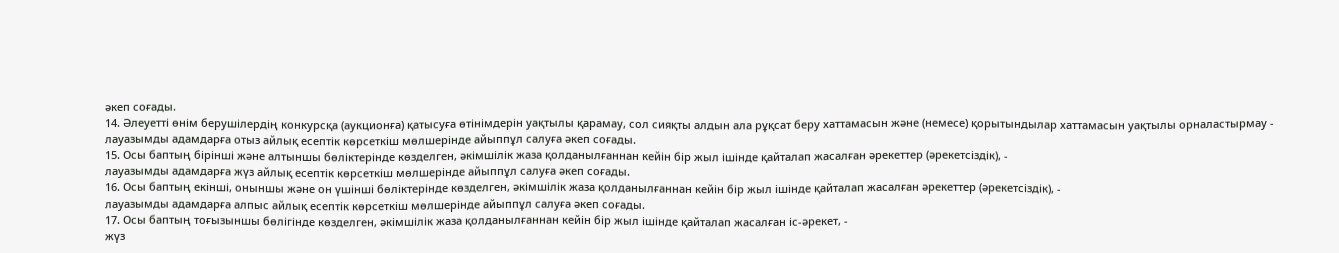әкеп соғады.
14. Әлеуетті өнім берушілердің конкурсқа (аукционға) қатысуға өтінімдерін уақтылы қарамау, сол сияқты алдын ала рұқсат беру хаттамасын және (немесе) қорытындылар хаттамасын уақтылы орналастырмау -
лауазымды адамдарға отыз айлық есептік көрсеткіш мөлшерінде айыппұл салуға әкеп соғады.
15. Осы баптың бірінші және алтыншы бөліктерінде көзделген, әкімшілік жаза қолданылғаннан кейін бір жыл ішінде қайталап жасалған әрекеттер (әрекетсіздік), -
лауазымды адамдарға жүз айлық есептік көрсеткіш мөлшерінде айыппұл салуға әкеп соғады.
16. Осы баптың екінші, оныншы және он үшінші бөліктерінде көзделген, әкімшілік жаза қолданылғаннан кейін бір жыл ішінде қайталап жасалған әрекеттер (әрекетсіздік), -
лауазымды адамдарға алпыс айлық есептік көрсеткіш мөлшерінде айыппұл салуға әкеп соғады.
17. Осы баптың тоғызыншы бөлігінде көзделген, әкімшілік жаза қолданылғаннан кейін бір жыл ішінде қайталап жасалған іс-әрекет, -
жүз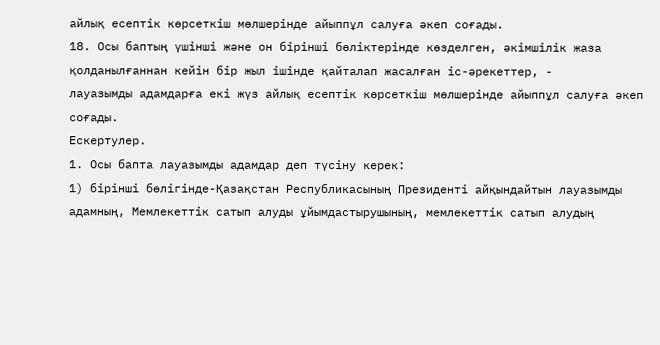айлық есептік көрсеткіш мөлшерінде айыппұл салуға әкеп соғады.
18. Осы баптың үшінші және он бірінші бөліктерінде көзделген, әкімшілік жаза қолданылғаннан кейін бір жыл ішінде қайталап жасалған іс-әрекеттер, -
лауазымды адамдарға екі жүз айлық есептік көрсеткіш мөлшерінде айыппұл салуға әкеп соғады.
Ескертулер.
1. Осы бапта лауазымды адамдар деп түсіну керек:
1) бірінші бөлігінде-Қазақстан Республикасының Президенті айқындайтын лауазымды адамның, Мемлекеттік сатып алуды ұйымдастырушының, мемлекеттік сатып алудың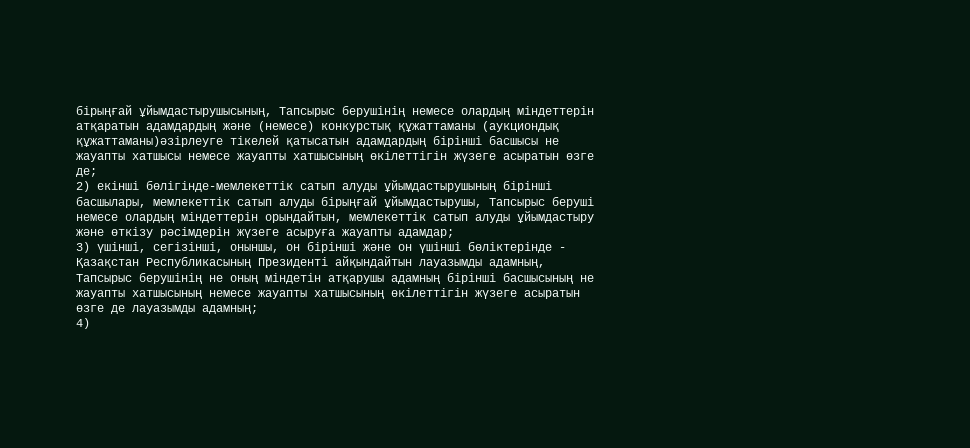бірыңғай ұйымдастырушысының, Тапсырыс берушінің немесе олардың міндеттерін атқаратын адамдардың және (немесе) конкурстық құжаттаманы (аукциондық құжаттаманы)әзірлеуге тікелей қатысатын адамдардың бірінші басшысы не жауапты хатшысы немесе жауапты хатшысының өкілеттігін жүзеге асыратын өзге де;
2) екінші бөлігінде-мемлекеттік сатып алуды ұйымдастырушының бірінші басшылары, мемлекеттік сатып алуды бірыңғай ұйымдастырушы, Тапсырыс беруші немесе олардың міндеттерін орындайтын, мемлекеттік сатып алуды ұйымдастыру және өткізу рәсімдерін жүзеге асыруға жауапты адамдар;
3) үшінші, сегізінші, оныншы, он бірінші және он үшінші бөліктерінде - Қазақстан Республикасының Президенті айқындайтын лауазымды адамның, Тапсырыс берушінің не оның міндетін атқарушы адамның бірінші басшысының не жауапты хатшысының немесе жауапты хатшысының өкілеттігін жүзеге асыратын өзге де лауазымды адамның;
4)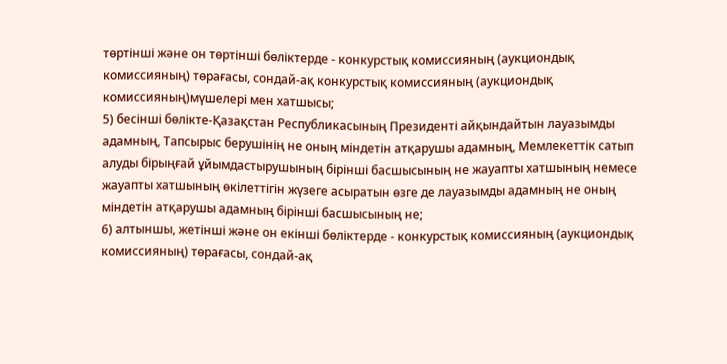төртінші және он төртінші бөліктерде - конкурстық комиссияның (аукциондық комиссияның) төрағасы, сондай-ақ конкурстық комиссияның (аукциондық комиссияның)мүшелері мен хатшысы;
5) бесінші бөлікте-Қазақстан Республикасының Президенті айқындайтын лауазымды адамның, Тапсырыс берушінің не оның міндетін атқарушы адамның, Мемлекеттік сатып алуды бірыңғай ұйымдастырушының бірінші басшысының не жауапты хатшының немесе жауапты хатшының өкілеттігін жүзеге асыратын өзге де лауазымды адамның не оның міндетін атқарушы адамның бірінші басшысының не;
6) алтыншы, жетінші және он екінші бөліктерде - конкурстық комиссияның (аукциондық комиссияның) төрағасы, сондай-ақ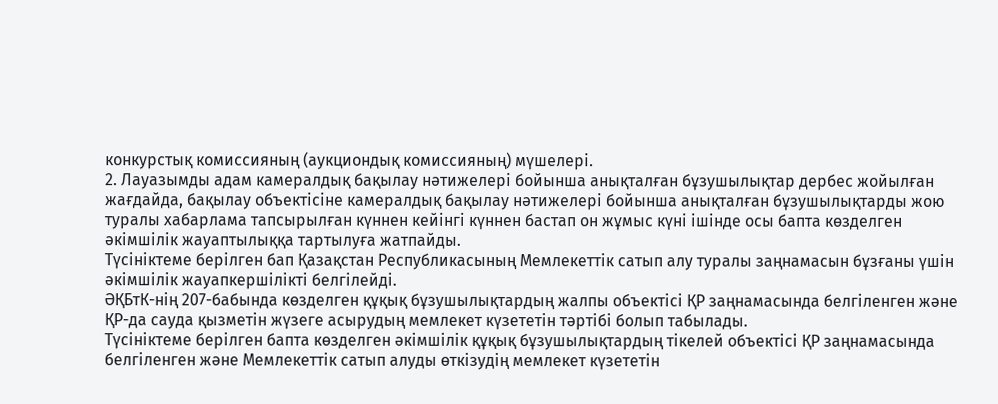конкурстық комиссияның (аукциондық комиссияның) мүшелері.
2. Лауазымды адам камералдық бақылау нәтижелері бойынша анықталған бұзушылықтар дербес жойылған жағдайда, бақылау объектісіне камералдық бақылау нәтижелері бойынша анықталған бұзушылықтарды жою туралы хабарлама тапсырылған күннен кейінгі күннен бастап он жұмыс күні ішінде осы бапта көзделген әкімшілік жауаптылыққа тартылуға жатпайды.
Түсініктеме берілген бап Қазақстан Республикасының Мемлекеттік сатып алу туралы заңнамасын бұзғаны үшін әкімшілік жауапкершілікті белгілейді.
ӘҚБтК-нің 207-бабында көзделген құқық бұзушылықтардың жалпы объектісі ҚР заңнамасында белгіленген және ҚР-да сауда қызметін жүзеге асырудың мемлекет күзететін тәртібі болып табылады.
Түсініктеме берілген бапта көзделген әкімшілік құқық бұзушылықтардың тікелей объектісі ҚР заңнамасында белгіленген және Мемлекеттік сатып алуды өткізудің мемлекет күзететін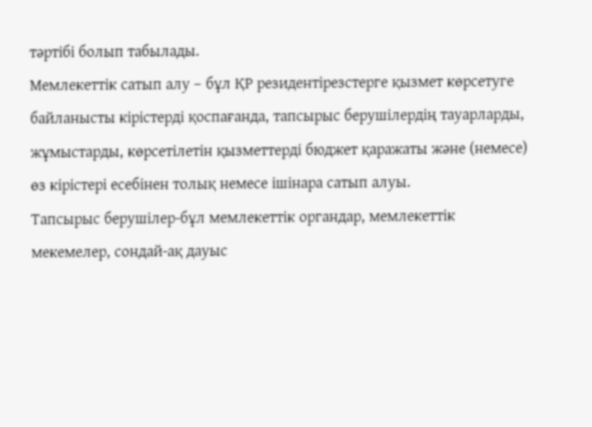тәртібі болып табылады.
Мемлекеттік сатып алу – бұл ҚР резидентірезстерге қызмет көрсетуге байланысты кірістерді қоспағанда, тапсырыс берушілердің тауарларды, жұмыстарды, көрсетілетін қызметтерді бюджет қаражаты және (немесе) өз кірістері есебінен толық немесе ішінара сатып алуы.
Тапсырыс берушілер-бұл мемлекеттік органдар, мемлекеттік мекемелер, сондай-ақ дауыс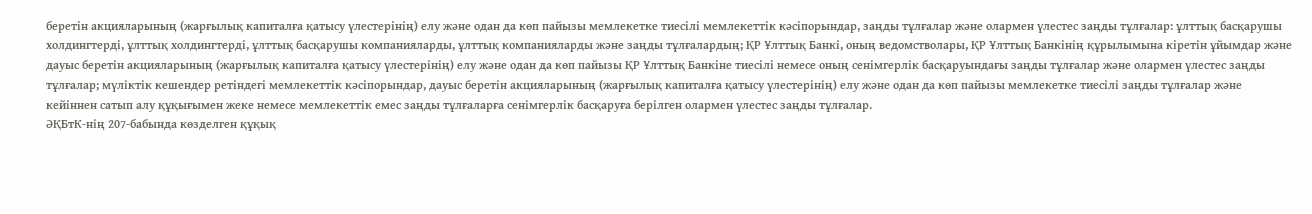беретін акцияларының (жарғылық капиталға қатысу үлестерінің) елу және одан да көп пайызы мемлекетке тиесілі мемлекеттік кәсіпорындар, заңды тұлғалар және олармен үлестес заңды тұлғалар: ұлттық басқарушы холдингтерді, ұлттық холдингтерді, ұлттық басқарушы компанияларды, ұлттық компанияларды және заңды тұлғалардың; ҚР Ұлттық Банкі, оның ведомстволары, ҚР Ұлттық Банкінің құрылымына кіретін ұйымдар және дауыс беретін акцияларының (жарғылық капиталға қатысу үлестерінің) елу және одан да көп пайызы ҚР Ұлттық Банкіне тиесілі немесе оның сенімгерлік басқаруындағы заңды тұлғалар және олармен үлестес заңды тұлғалар; мүліктік кешендер ретіндегі мемлекеттік кәсіпорындар, дауыс беретін акцияларының (жарғылық капиталға қатысу үлестерінің) елу және одан да көп пайызы мемлекетке тиесілі заңды тұлғалар және кейіннен сатып алу құқығымен жеке немесе мемлекеттік емес заңды тұлғаларға сенімгерлік басқаруға берілген олармен үлестес заңды тұлғалар.
ӘҚБтК-нің 207-бабында көзделген құқық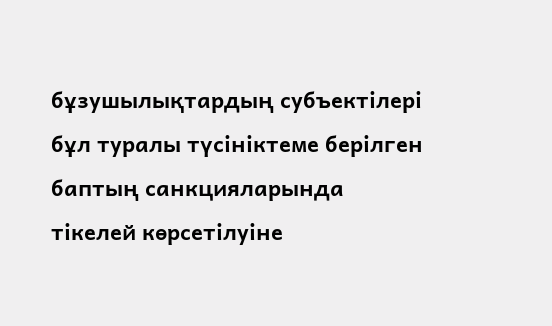бұзушылықтардың субъектілері бұл туралы түсініктеме берілген баптың санкцияларында тікелей көрсетілуіне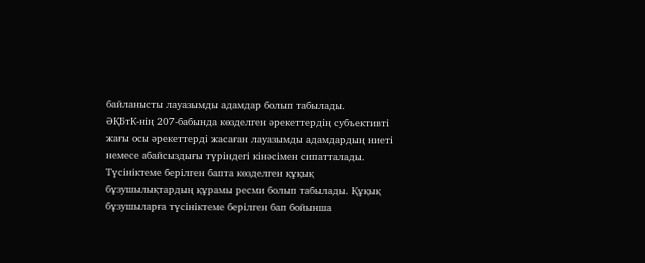байланысты лауазымды адамдар болып табылады.
ӘҚБтК-нің 207-бабында көзделген әрекеттердің субъективті жағы осы әрекеттерді жасаған лауазымды адамдардың ниеті немесе абайсыздығы түріндегі кінәсімен сипатталады.
Түсініктеме берілген бапта көзделген құқық бұзушылықтардың құрамы ресми болып табылады. Құқық бұзушыларға түсініктеме берілген бап бойынша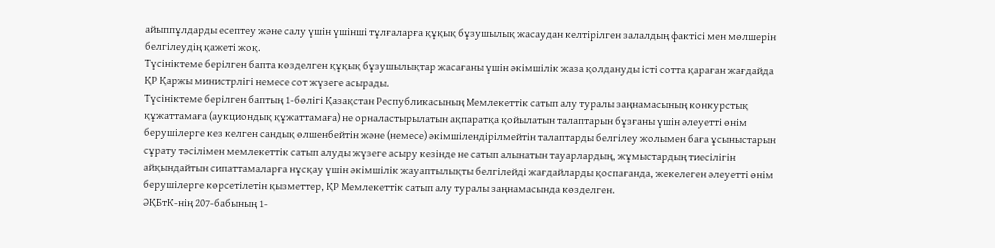айыппұлдарды есептеу және салу үшін үшінші тұлғаларға құқық бұзушылық жасаудан келтірілген залалдың фактісі мен мөлшерін белгілеудің қажеті жоқ.
Түсініктеме берілген бапта көзделген құқық бұзушылықтар жасағаны үшін әкімшілік жаза қолдануды істі сотта қараған жағдайда ҚР Қаржы министрлігі немесе сот жүзеге асырады.
Түсініктеме берілген баптың 1-бөлігі Қазақстан Республикасының Мемлекеттік сатып алу туралы заңнамасының конкурстық құжаттамаға (аукциондық құжаттамаға) не орналастырылатын ақпаратқа қойылатын талаптарын бұзғаны үшін әлеуетті өнім берушілерге кез келген сандық өлшенбейтін және (немесе) әкімшілендірілмейтін талаптарды белгілеу жолымен баға ұсыныстарын сұрату тәсілімен мемлекеттік сатып алуды жүзеге асыру кезінде не сатып алынатын тауарлардың, жұмыстардың тиесілігін айқындайтын сипаттамаларға нұсқау үшін әкімшілік жауаптылықты белгілейді жағдайларды қоспағанда, жекелеген әлеуетті өнім берушілерге көрсетілетін қызметтер, ҚР Мемлекеттік сатып алу туралы заңнамасында көзделген.
ӘҚБтК-нің 207-бабының 1-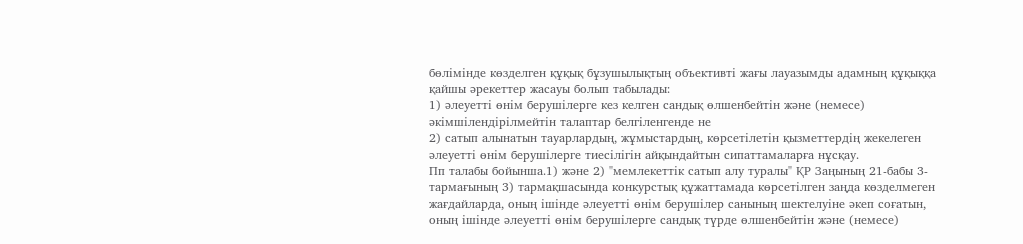бөлімінде көзделген құқық бұзушылықтың объективті жағы лауазымды адамның құқыққа қайшы әрекеттер жасауы болып табылады:
1) әлеуетті өнім берушілерге кез келген сандық өлшенбейтін және (немесе) әкімшілендірілмейтін талаптар белгіленгенде не
2) сатып алынатын тауарлардың, жұмыстардың, көрсетілетін қызметтердің жекелеген әлеуетті өнім берушілерге тиесілігін айқындайтын сипаттамаларға нұсқау.
Пп талабы бойынша.1) және 2) "мемлекеттік сатып алу туралы" ҚР Заңының 21-бабы 3-тармағының 3) тармақшасында конкурстық құжаттамада көрсетілген заңда көзделмеген жағдайларда, оның ішінде әлеуетті өнім берушілер санының шектелуіне әкеп соғатын, оның ішінде әлеуетті өнім берушілерге сандық түрде өлшенбейтін және (немесе)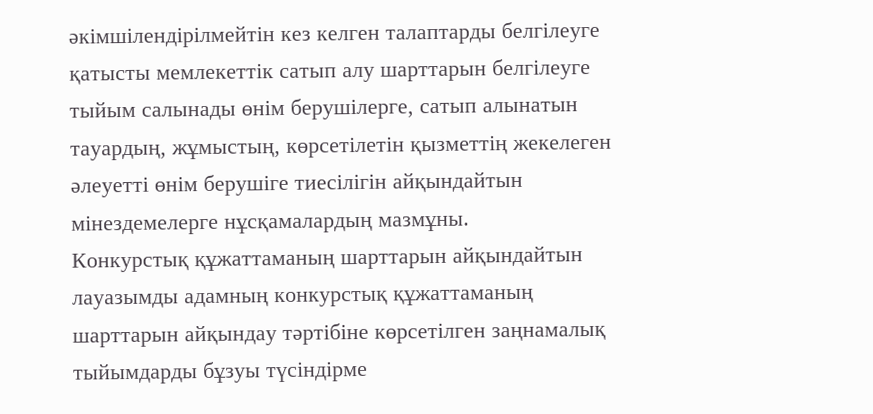әкімшілендірілмейтін кез келген талаптарды белгілеуге қатысты мемлекеттік сатып алу шарттарын белгілеуге тыйым салынады өнім берушілерге, сатып алынатын тауардың, жұмыстың, көрсетілетін қызметтің жекелеген әлеуетті өнім берушіге тиесілігін айқындайтын мінездемелерге нұсқамалардың мазмұны.
Конкурстық құжаттаманың шарттарын айқындайтын лауазымды адамның конкурстық құжаттаманың шарттарын айқындау тәртібіне көрсетілген заңнамалық тыйымдарды бұзуы түсіндірме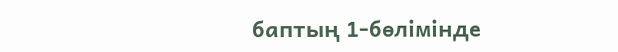баптың 1-бөлімінде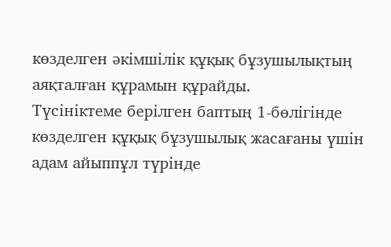көзделген әкімшілік құқық бұзушылықтың аяқталған құрамын құрайды.
Түсініктеме берілген баптың 1-бөлігінде көзделген құқық бұзушылық жасағаны үшін адам айыппұл түрінде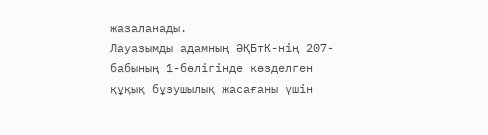жазаланады.
Лауазымды адамның ӘҚБтК-нің 207-бабының 1-бөлігінде көзделген құқық бұзушылық жасағаны үшін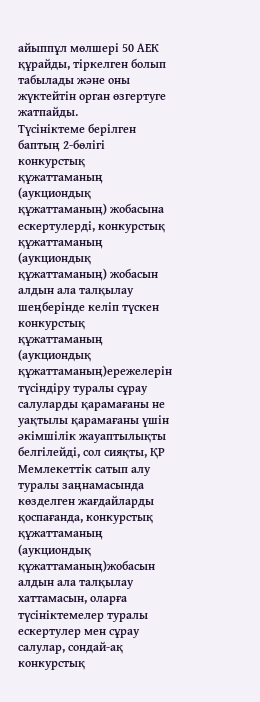айыппұл мөлшері 50 АЕК құрайды, тіркелген болып табылады және оны жүктейтін орган өзгертуге жатпайды.
Түсініктеме берілген баптың 2-бөлігі конкурстық құжаттаманың (аукциондық құжаттаманың) жобасына ескертулерді, конкурстық құжаттаманың (аукциондық құжаттаманың) жобасын алдын ала талқылау шеңберінде келіп түскен конкурстық құжаттаманың (аукциондық құжаттаманың)ережелерін түсіндіру туралы сұрау салуларды қарамағаны не уақтылы қарамағаны үшін әкімшілік жауаптылықты белгілейді, сол сияқты, ҚР Мемлекеттік сатып алу туралы заңнамасында көзделген жағдайларды қоспағанда, конкурстық құжаттаманың (аукциондық құжаттаманың)жобасын алдын ала талқылау хаттамасын, оларға түсініктемелер туралы ескертулер мен сұрау салулар, сондай-ақ конкурстық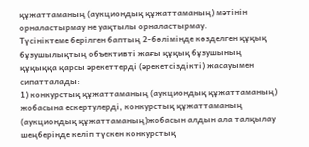құжаттаманың (аукциондық құжаттаманың) мәтінін орналастырмау не уақтылы орналастырмау.
Түсініктеме берілген баптың 2-бөлімінде көзделген құқық бұзушылықтың объективті жағы құқық бұзушының құқыққа қарсы әрекеттерді (әрекетсіздікті) жасауымен сипатталады:
1) конкурстық құжаттаманың (аукциондық құжаттаманың) жобасына ескертулерді, конкурстық құжаттаманың (аукциондық құжаттаманың)жобасын алдын ала талқылау шеңберінде келіп түскен конкурстық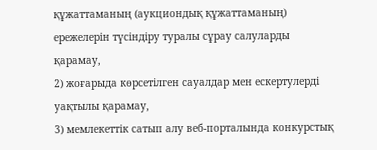құжаттаманың (аукциондық құжаттаманың) ережелерін түсіндіру туралы сұрау салуларды қарамау,
2) жоғарыда көрсетілген сауалдар мен ескертулерді уақтылы қарамау,
3) мемлекеттік сатып алу веб-порталында конкурстық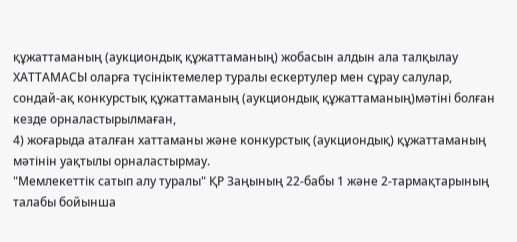құжаттаманың (аукциондық құжаттаманың) жобасын алдын ала талқылау ХАТТАМАСЫ оларға түсініктемелер туралы ескертулер мен сұрау салулар, сондай-ақ конкурстық құжаттаманың (аукциондық құжаттаманың)мәтіні болған кезде орналастырылмаған,
4) жоғарыда аталған хаттаманы және конкурстық (аукциондық) құжаттаманың мәтінін уақтылы орналастырмау.
"Мемлекеттік сатып алу туралы" ҚР Заңының 22-бабы 1 және 2-тармақтарының талабы бойынша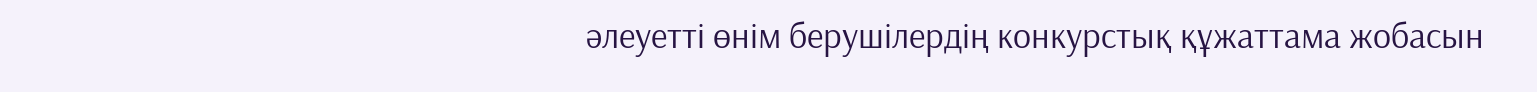әлеуетті өнім берушілердің конкурстық құжаттама жобасын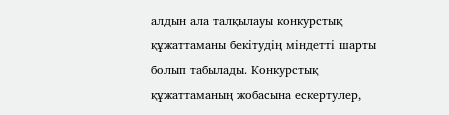алдын ала талқылауы конкурстық құжаттаманы бекітудің міндетті шарты болып табылады. Конкурстық құжаттаманың жобасына ескертулер,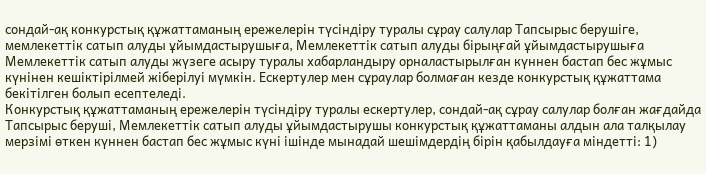сондай-ақ конкурстық құжаттаманың ережелерін түсіндіру туралы сұрау салулар Тапсырыс берушіге, мемлекеттік сатып алуды ұйымдастырушыға, Мемлекеттік сатып алуды бірыңғай ұйымдастырушыға Мемлекеттік сатып алуды жүзеге асыру туралы хабарландыру орналастырылған күннен бастап бес жұмыс күнінен кешіктірілмей жіберілуі мүмкін. Ескертулер мен сұраулар болмаған кезде конкурстық құжаттама бекітілген болып есептеледі.
Конкурстық құжаттаманың ережелерін түсіндіру туралы ескертулер, сондай-ақ сұрау салулар болған жағдайда Тапсырыс беруші, Мемлекеттік сатып алуды ұйымдастырушы конкурстық құжаттаманы алдын ала талқылау мерзімі өткен күннен бастап бес жұмыс күні ішінде мынадай шешімдердің бірін қабылдауға міндетті: 1)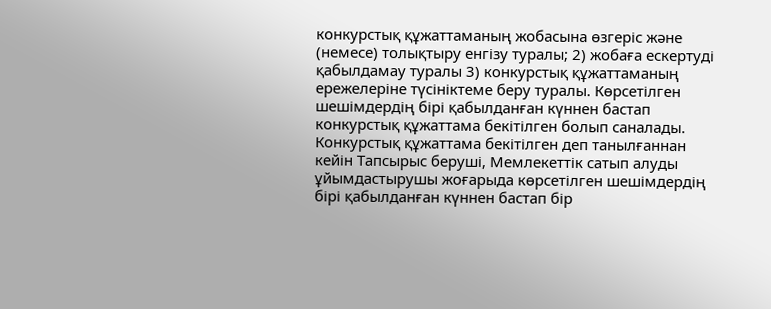конкурстық құжаттаманың жобасына өзгеріс және (немесе) толықтыру енгізу туралы; 2) жобаға ескертуді қабылдамау туралы 3) конкурстық құжаттаманың ережелеріне түсініктеме беру туралы. Көрсетілген шешімдердің бірі қабылданған күннен бастап конкурстық құжаттама бекітілген болып саналады.
Конкурстық құжаттама бекітілген деп танылғаннан кейін Тапсырыс беруші, Мемлекеттік сатып алуды ұйымдастырушы жоғарыда көрсетілген шешімдердің бірі қабылданған күннен бастап бір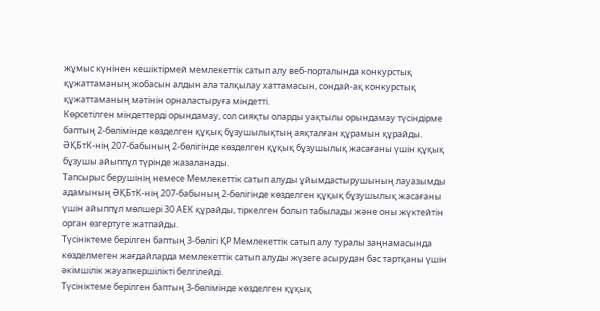жұмыс күнінен кешіктірмей мемлекеттік сатып алу веб-порталында конкурстық құжаттаманың жобасын алдын ала талқылау хаттамасын, сондай-ақ конкурстық құжаттаманың мәтінін орналастыруға міндетті.
Көрсетілген міндеттерді орындамау, сол сияқты оларды уақтылы орындамау түсіндірме баптың 2-бөлімінде көзделген құқық бұзушылықтың аяқталған құрамын құрайды.
ӘҚБтК-нің 207-бабының 2-бөлігінде көзделген құқық бұзушылық жасағаны үшін құқық бұзушы айыппұл түрінде жазаланады.
Тапсырыс берушінің немесе Мемлекеттік сатып алуды ұйымдастырушының лауазымды адамының ӘҚБтК-нің 207-бабының 2-бөлігінде көзделген құқық бұзушылық жасағаны үшін айыппұл мөлшері 30 АЕК құрайды, тіркелген болып табылады және оны жүктейтін орган өзгертуге жатпайды.
Түсініктеме берілген баптың 3-бөлігі ҚР Мемлекеттік сатып алу туралы заңнамасында көзделмеген жағдайларда мемлекеттік сатып алуды жүзеге асырудан бас тартқаны үшін әкімшілік жауапкершілікті белгілейді.
Түсініктеме берілген баптың 3-бөлімінде көзделген құқық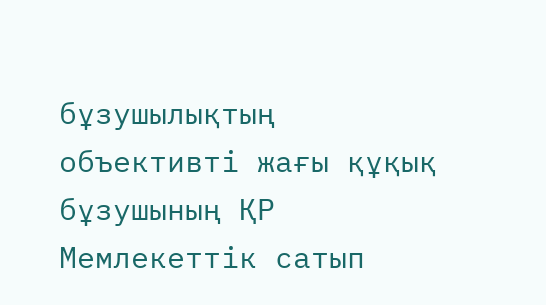бұзушылықтың объективті жағы құқық бұзушының ҚР Мемлекеттік сатып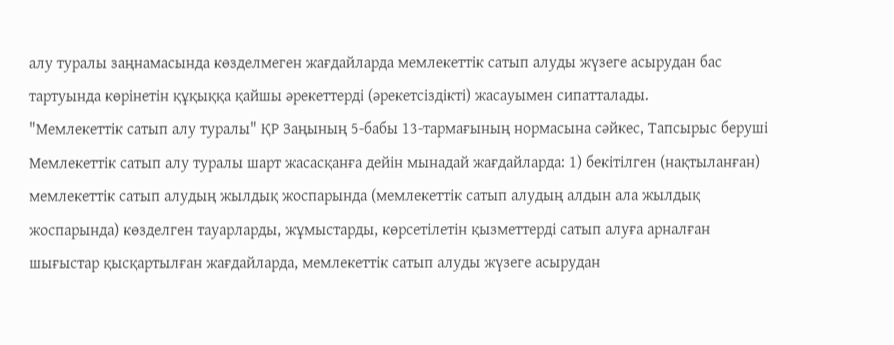алу туралы заңнамасында көзделмеген жағдайларда мемлекеттік сатып алуды жүзеге асырудан бас тартуында көрінетін құқыққа қайшы әрекеттерді (әрекетсіздікті) жасауымен сипатталады.
"Мемлекеттік сатып алу туралы" ҚР Заңының 5-бабы 13-тармағының нормасына сәйкес, Тапсырыс беруші Мемлекеттік сатып алу туралы шарт жасасқанға дейін мынадай жағдайларда: 1) бекітілген (нақтыланған) мемлекеттік сатып алудың жылдық жоспарында (мемлекеттік сатып алудың алдын ала жылдық жоспарында) көзделген тауарларды, жұмыстарды, көрсетілетін қызметтерді сатып алуға арналған шығыстар қысқартылған жағдайларда, мемлекеттік сатып алуды жүзеге асырудан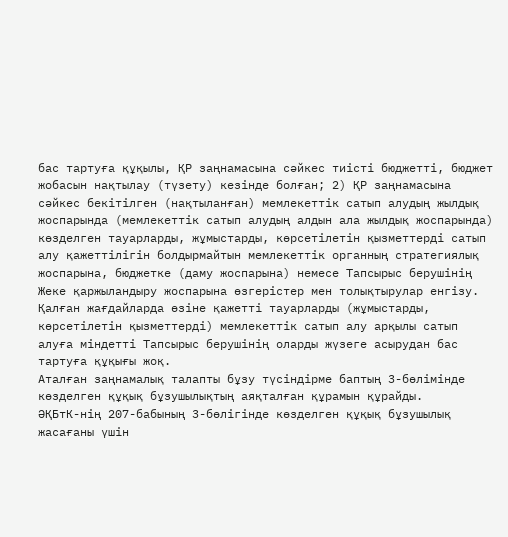бас тартуға құқылы, ҚР заңнамасына сәйкес тиісті бюджетті, бюджет жобасын нақтылау (түзету) кезінде болған; 2) ҚР заңнамасына сәйкес бекітілген (нақтыланған) мемлекеттік сатып алудың жылдық жоспарында (мемлекеттік сатып алудың алдын ала жылдық жоспарында) көзделген тауарларды, жұмыстарды, көрсетілетін қызметтерді сатып алу қажеттілігін болдырмайтын мемлекеттік органның стратегиялық жоспарына, бюджетке (даму жоспарына) немесе Тапсырыс берушінің Жеке қаржыландыру жоспарына өзгерістер мен толықтырулар енгізу.
Қалған жағдайларда өзіне қажетті тауарларды (жұмыстарды, көрсетілетін қызметтерді) мемлекеттік сатып алу арқылы сатып алуға міндетті Тапсырыс берушінің оларды жүзеге асырудан бас тартуға құқығы жоқ.
Аталған заңнамалық талапты бұзу түсіндірме баптың 3-бөлімінде көзделген құқық бұзушылықтың аяқталған құрамын құрайды.
ӘҚБтК-нің 207-бабының 3-бөлігінде көзделген құқық бұзушылық жасағаны үшін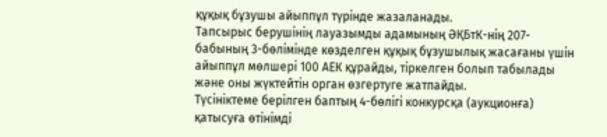құқық бұзушы айыппұл түрінде жазаланады.
Тапсырыс берушінің лауазымды адамының ӘҚБтК-нің 207-бабының 3-бөлімінде көзделген құқық бұзушылық жасағаны үшін айыппұл мөлшері 100 АЕК құрайды, тіркелген болып табылады және оны жүктейтін орган өзгертуге жатпайды.
Түсініктеме берілген баптың 4-бөлігі конкурсқа (аукционға) қатысуға өтінімді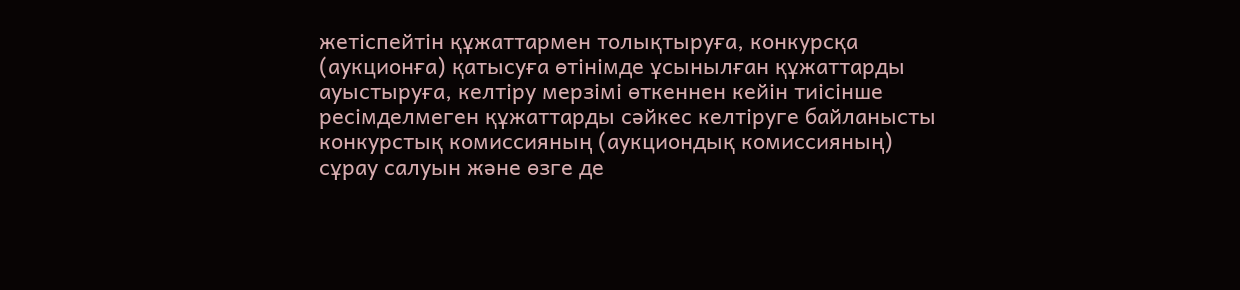жетіспейтін құжаттармен толықтыруға, конкурсқа (аукционға) қатысуға өтінімде ұсынылған құжаттарды ауыстыруға, келтіру мерзімі өткеннен кейін тиісінше ресімделмеген құжаттарды сәйкес келтіруге байланысты конкурстық комиссияның (аукциондық комиссияның) сұрау салуын және өзге де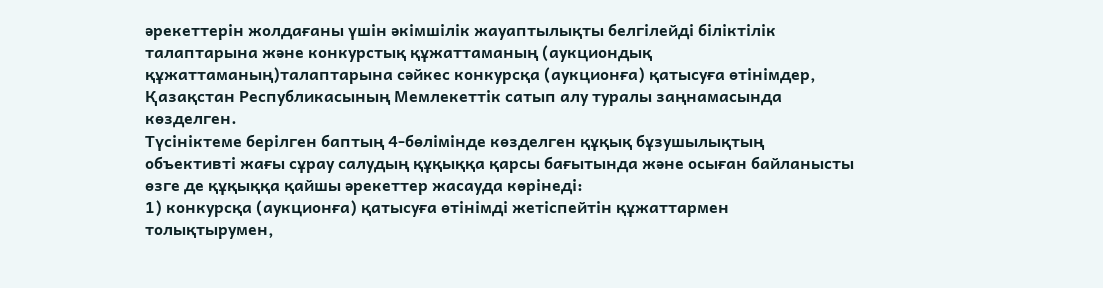әрекеттерін жолдағаны үшін әкімшілік жауаптылықты белгілейді біліктілік талаптарына және конкурстық құжаттаманың (аукциондық құжаттаманың)талаптарына сәйкес конкурсқа (аукционға) қатысуға өтінімдер, Қазақстан Республикасының Мемлекеттік сатып алу туралы заңнамасында көзделген.
Түсініктеме берілген баптың 4-бөлімінде көзделген құқық бұзушылықтың объективті жағы сұрау салудың құқыққа қарсы бағытында және осыған байланысты өзге де құқыққа қайшы әрекеттер жасауда көрінеді:
1) конкурсқа (аукционға) қатысуға өтінімді жетіспейтін құжаттармен толықтырумен,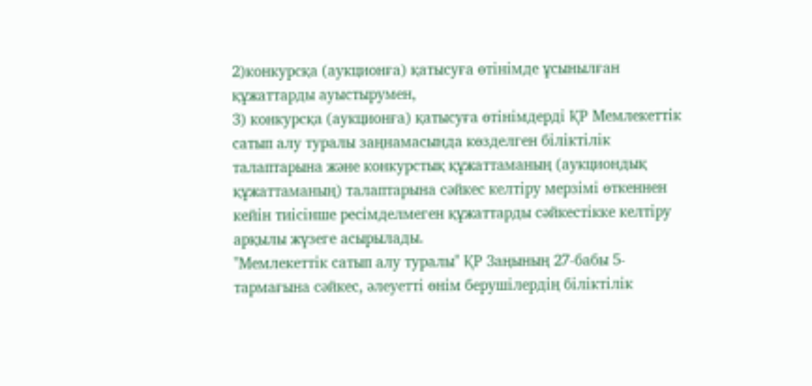2)конкурсқа (аукционға) қатысуға өтінімде ұсынылған құжаттарды ауыстырумен,
3) конкурсқа (аукционға) қатысуға өтінімдерді ҚР Мемлекеттік сатып алу туралы заңнамасында көзделген біліктілік талаптарына және конкурстық құжаттаманың (аукциондық құжаттаманың) талаптарына сәйкес келтіру мерзімі өткеннен кейін тиісінше ресімделмеген құжаттарды сәйкестікке келтіру арқылы жүзеге асырылады.
"Мемлекеттік сатып алу туралы" ҚР Заңының 27-бабы 5-тармағына сәйкес, әлеуетті өнім берушілердің біліктілік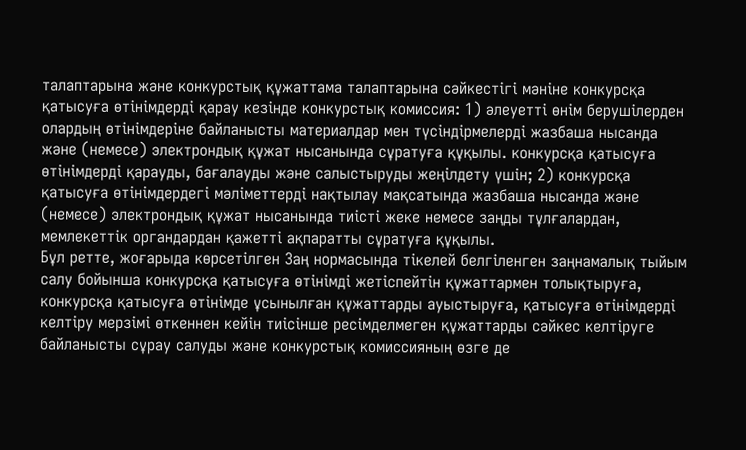талаптарына және конкурстық құжаттама талаптарына сәйкестігі мәніне конкурсқа қатысуға өтінімдерді қарау кезінде конкурстық комиссия: 1) әлеуетті өнім берушілерден олардың өтінімдеріне байланысты материалдар мен түсіндірмелерді жазбаша нысанда және (немесе) электрондық құжат нысанында сұратуға құқылы. конкурсқа қатысуға өтінімдерді қарауды, бағалауды және салыстыруды жеңілдету үшін; 2) конкурсқа қатысуға өтінімдердегі мәліметтерді нақтылау мақсатында жазбаша нысанда және (немесе) электрондық құжат нысанында тиісті жеке немесе заңды тұлғалардан, мемлекеттік органдардан қажетті ақпаратты сұратуға құқылы.
Бұл ретте, жоғарыда көрсетілген Заң нормасында тікелей белгіленген заңнамалық тыйым салу бойынша конкурсқа қатысуға өтінімді жетіспейтін құжаттармен толықтыруға, конкурсқа қатысуға өтінімде ұсынылған құжаттарды ауыстыруға, қатысуға өтінімдерді келтіру мерзімі өткеннен кейін тиісінше ресімделмеген құжаттарды сәйкес келтіруге байланысты сұрау салуды және конкурстық комиссияның өзге де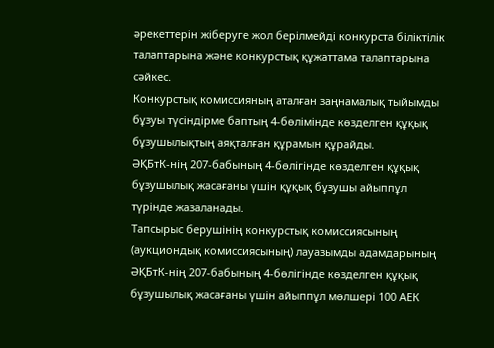әрекеттерін жіберуге жол берілмейді конкурста біліктілік талаптарына және конкурстық құжаттама талаптарына сәйкес.
Конкурстық комиссияның аталған заңнамалық тыйымды бұзуы түсіндірме баптың 4-бөлімінде көзделген құқық бұзушылықтың аяқталған құрамын құрайды.
ӘҚБтК-нің 207-бабының 4-бөлігінде көзделген құқық бұзушылық жасағаны үшін құқық бұзушы айыппұл түрінде жазаланады.
Тапсырыс берушінің конкурстық комиссиясының (аукциондық комиссиясының) лауазымды адамдарының ӘҚБтК-нің 207-бабының 4-бөлігінде көзделген құқық бұзушылық жасағаны үшін айыппұл мөлшері 100 АЕК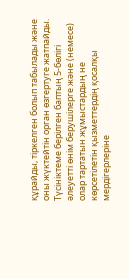құрайды, тіркелген болып табылады және оны жүктейтін орган өзгертуге жатпайды.
Түсініктеме берілген баптың 5-бөлігі әлеуетті өнім берушілерге және (немесе) олар тартатын жұмыстардың не көрсетілетін қызметтердің қосалқы мердігерлеріне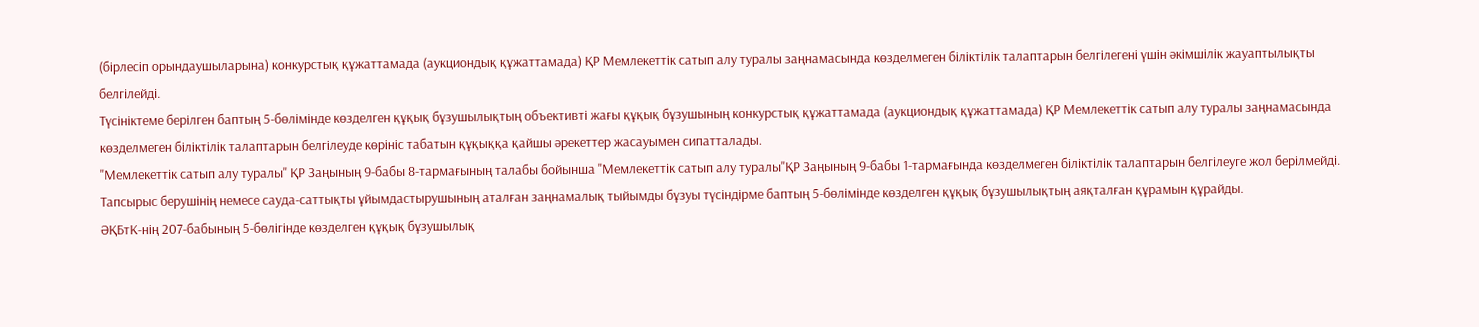(бірлесіп орындаушыларына) конкурстық құжаттамада (аукциондық құжаттамада) ҚР Мемлекеттік сатып алу туралы заңнамасында көзделмеген біліктілік талаптарын белгілегені үшін әкімшілік жауаптылықты белгілейді.
Түсініктеме берілген баптың 5-бөлімінде көзделген құқық бұзушылықтың объективті жағы құқық бұзушының конкурстық құжаттамада (аукциондық құжаттамада) ҚР Мемлекеттік сатып алу туралы заңнамасында көзделмеген біліктілік талаптарын белгілеуде көрініс табатын құқыққа қайшы әрекеттер жасауымен сипатталады.
"Мемлекеттік сатып алу туралы" ҚР Заңының 9-бабы 8-тармағының талабы бойынша "Мемлекеттік сатып алу туралы"ҚР Заңының 9-бабы 1-тармағында көзделмеген біліктілік талаптарын белгілеуге жол берілмейді.
Тапсырыс берушінің немесе сауда-саттықты ұйымдастырушының аталған заңнамалық тыйымды бұзуы түсіндірме баптың 5-бөлімінде көзделген құқық бұзушылықтың аяқталған құрамын құрайды.
ӘҚБтК-нің 207-бабының 5-бөлігінде көзделген құқық бұзушылық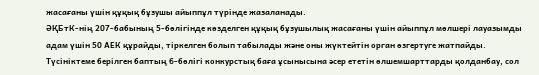жасағаны үшін құқық бұзушы айыппұл түрінде жазаланады.
ӘҚБтК-нің 207-бабының 5-бөлігінде көзделген құқық бұзушылық жасағаны үшін айыппұл мөлшері лауазымды адам үшін 50 АЕК құрайды, тіркелген болып табылады және оны жүктейтін орган өзгертуге жатпайды.
Түсініктеме берілген баптың 6-бөлігі конкурстық баға ұсынысына әсер ететін өлшемшарттарды қолданбау, сол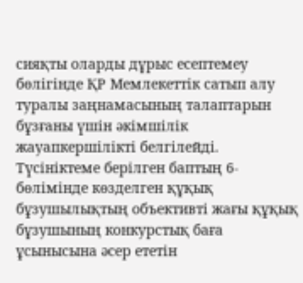сияқты оларды дұрыс есептемеу бөлігінде ҚР Мемлекеттік сатып алу туралы заңнамасының талаптарын бұзғаны үшін әкімшілік жауапкершілікті белгілейді.
Түсініктеме берілген баптың 6-бөлімінде көзделген құқық бұзушылықтың объективті жағы құқық бұзушының конкурстық баға ұсынысына әсер ететін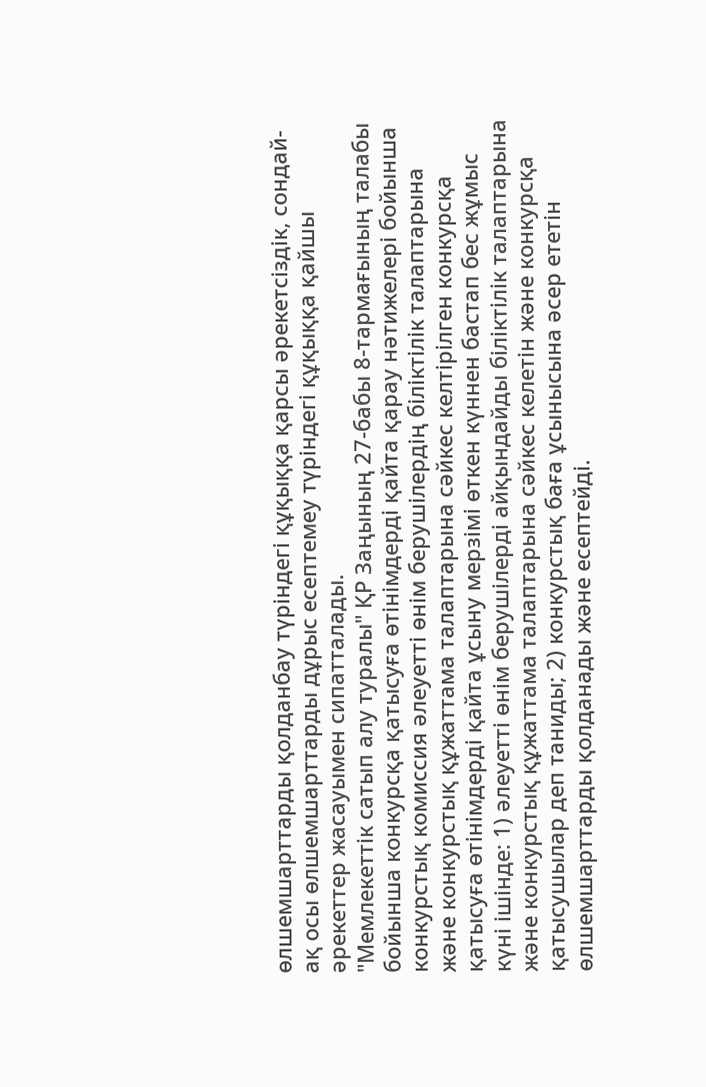өлшемшарттарды қолданбау түріндегі құқыққа қарсы әрекетсіздік, сондай-ақ осы өлшемшарттарды дұрыс есептемеу түріндегі құқыққа қайшы әрекеттер жасауымен сипатталады.
"Мемлекеттік сатып алу туралы" ҚР Заңының 27-бабы 8-тармағының талабы бойынша конкурсқа қатысуға өтінімдерді қайта қарау нәтижелері бойынша конкурстық комиссия әлеуетті өнім берушілердің біліктілік талаптарына және конкурстық құжаттама талаптарына сәйкес келтірілген конкурсқа қатысуға өтінімдерді қайта ұсыну мерзімі өткен күннен бастап бес жұмыс күні ішінде: 1) әлеуетті өнім берушілерді айқындайды біліктілік талаптарына және конкурстық құжаттама талаптарына сәйкес келетін және конкурсқа қатысушылар деп таниды; 2) конкурстық баға ұсынысына әсер ететін өлшемшарттарды қолданады және есептейді.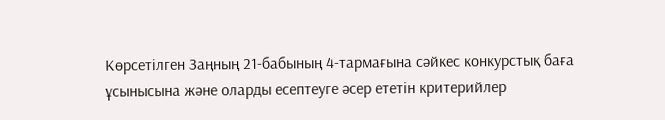Көрсетілген Заңның 21-бабының 4-тармағына сәйкес конкурстық баға ұсынысына және оларды есептеуге әсер ететін критерийлер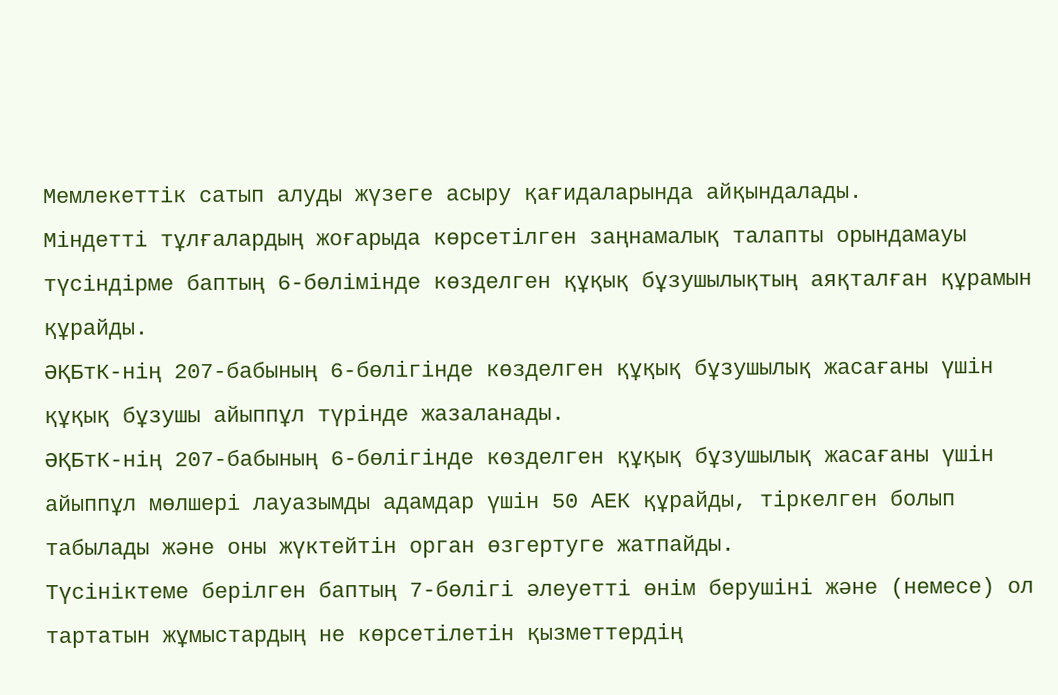Мемлекеттік сатып алуды жүзеге асыру қағидаларында айқындалады.
Міндетті тұлғалардың жоғарыда көрсетілген заңнамалық талапты орындамауы түсіндірме баптың 6-бөлімінде көзделген құқық бұзушылықтың аяқталған құрамын құрайды.
ӘҚБтК-нің 207-бабының 6-бөлігінде көзделген құқық бұзушылық жасағаны үшін құқық бұзушы айыппұл түрінде жазаланады.
ӘҚБтК-нің 207-бабының 6-бөлігінде көзделген құқық бұзушылық жасағаны үшін айыппұл мөлшері лауазымды адамдар үшін 50 АЕК құрайды, тіркелген болып табылады және оны жүктейтін орган өзгертуге жатпайды.
Түсініктеме берілген баптың 7-бөлігі әлеуетті өнім берушіні және (немесе) ол тартатын жұмыстардың не көрсетілетін қызметтердің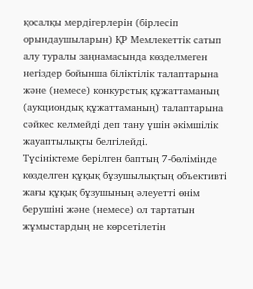қосалқы мердігерлерін (бірлесіп орындаушыларын) ҚР Мемлекеттік сатып алу туралы заңнамасында көзделмеген негіздер бойынша біліктілік талаптарына және (немесе) конкурстық құжаттаманың (аукциондық құжаттаманың) талаптарына сәйкес келмейді деп тану үшін әкімшілік жауаптылықты белгілейді.
Түсініктеме берілген баптың 7-бөлімінде көзделген құқық бұзушылықтың объективті жағы құқық бұзушының әлеуетті өнім берушіні және (немесе) ол тартатын жұмыстардың не көрсетілетін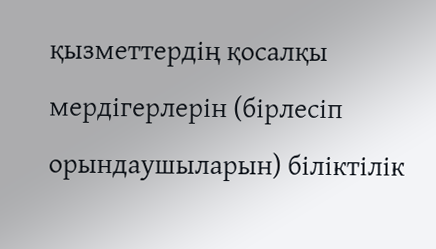қызметтердің қосалқы мердігерлерін (бірлесіп орындаушыларын) біліктілік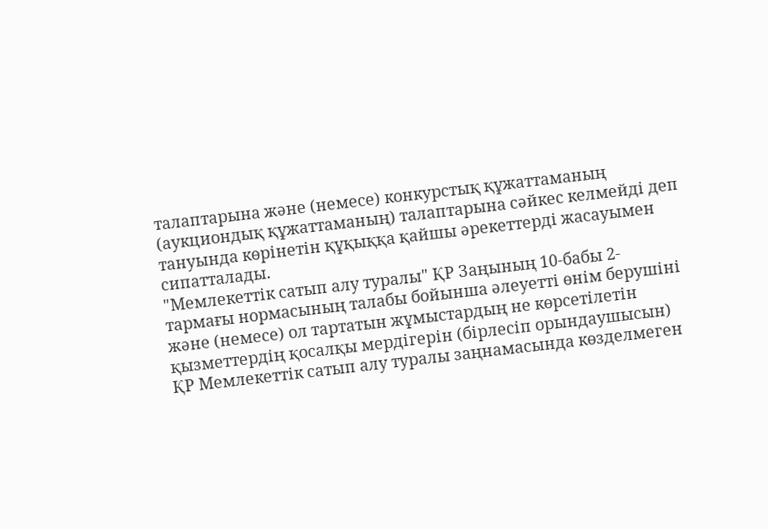талаптарына және (немесе) конкурстық құжаттаманың (аукциондық құжаттаманың) талаптарына сәйкес келмейді деп тануында көрінетін құқыққа қайшы әрекеттерді жасауымен сипатталады.
"Мемлекеттік сатып алу туралы" ҚР Заңының 10-бабы 2-тармағы нормасының талабы бойынша әлеуетті өнім берушіні және (немесе) ол тартатын жұмыстардың не көрсетілетін қызметтердің қосалқы мердігерін (бірлесіп орындаушысын) ҚР Мемлекеттік сатып алу туралы заңнамасында көзделмеген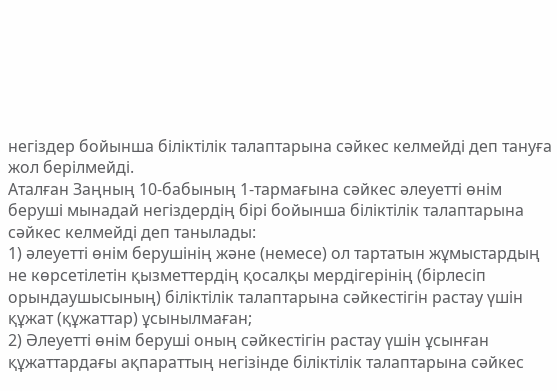негіздер бойынша біліктілік талаптарына сәйкес келмейді деп тануға жол берілмейді.
Аталған Заңның 10-бабының 1-тармағына сәйкес әлеуетті өнім беруші мынадай негіздердің бірі бойынша біліктілік талаптарына сәйкес келмейді деп танылады:
1) әлеуетті өнім берушінің және (немесе) ол тартатын жұмыстардың не көрсетілетін қызметтердің қосалқы мердігерінің (бірлесіп орындаушысының) біліктілік талаптарына сәйкестігін растау үшін құжат (құжаттар) ұсынылмаған;
2) Әлеуетті өнім беруші оның сәйкестігін растау үшін ұсынған құжаттардағы ақпараттың негізінде біліктілік талаптарына сәйкес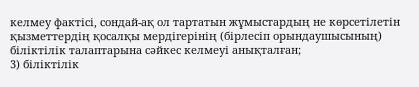келмеу фактісі, сондай-ақ ол тартатын жұмыстардың не көрсетілетін қызметтердің қосалқы мердігерінің (бірлесіп орындаушысының) біліктілік талаптарына сәйкес келмеуі анықталған;
3) біліктілік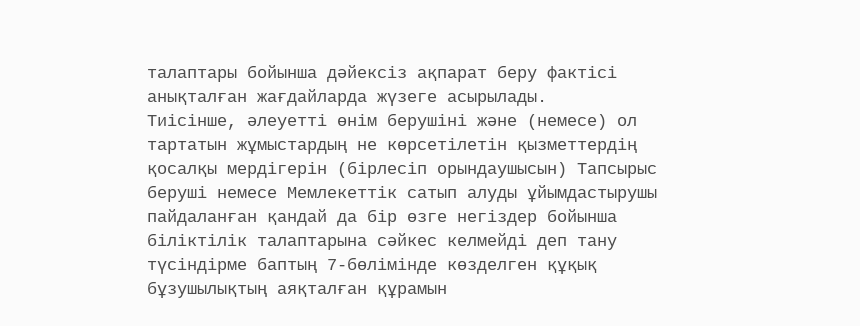талаптары бойынша дәйексіз ақпарат беру фактісі анықталған жағдайларда жүзеге асырылады.
Тиісінше, әлеуетті өнім берушіні және (немесе) ол тартатын жұмыстардың не көрсетілетін қызметтердің қосалқы мердігерін (бірлесіп орындаушысын) Тапсырыс беруші немесе Мемлекеттік сатып алуды ұйымдастырушы пайдаланған қандай да бір өзге негіздер бойынша біліктілік талаптарына сәйкес келмейді деп тану түсіндірме баптың 7-бөлімінде көзделген құқық бұзушылықтың аяқталған құрамын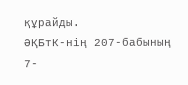құрайды.
ӘҚБтК-нің 207-бабының 7-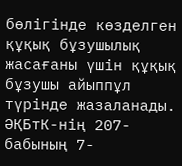бөлігінде көзделген құқық бұзушылық жасағаны үшін құқық бұзушы айыппұл түрінде жазаланады.
ӘҚБтК-нің 207-бабының 7-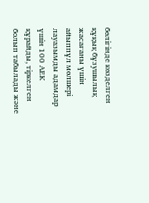бөлігінде көзделген құқық бұзушылық жасағаны үшін айыппұл мөлшері лауазымды адамдар үшін 100 АЕК құрайды, тіркелген болып табылады және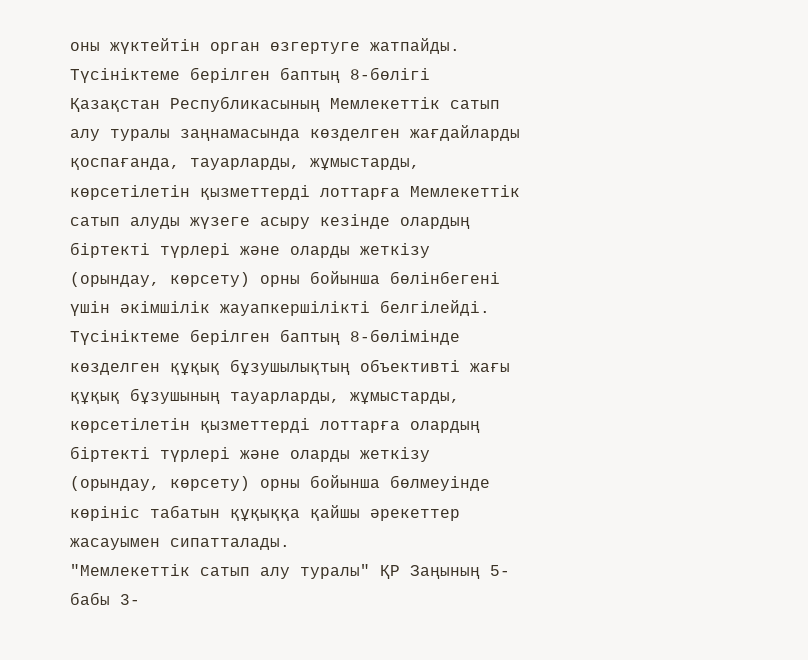оны жүктейтін орган өзгертуге жатпайды.
Түсініктеме берілген баптың 8-бөлігі Қазақстан Республикасының Мемлекеттік сатып алу туралы заңнамасында көзделген жағдайларды қоспағанда, тауарларды, жұмыстарды, көрсетілетін қызметтерді лоттарға Мемлекеттік сатып алуды жүзеге асыру кезінде олардың біртекті түрлері және оларды жеткізу (орындау, көрсету) орны бойынша бөлінбегені үшін әкімшілік жауапкершілікті белгілейді.
Түсініктеме берілген баптың 8-бөлімінде көзделген құқық бұзушылықтың объективті жағы құқық бұзушының тауарларды, жұмыстарды, көрсетілетін қызметтерді лоттарға олардың біртекті түрлері және оларды жеткізу (орындау, көрсету) орны бойынша бөлмеуінде көрініс табатын құқыққа қайшы әрекеттер жасауымен сипатталады.
"Мемлекеттік сатып алу туралы" ҚР Заңының 5-бабы 3-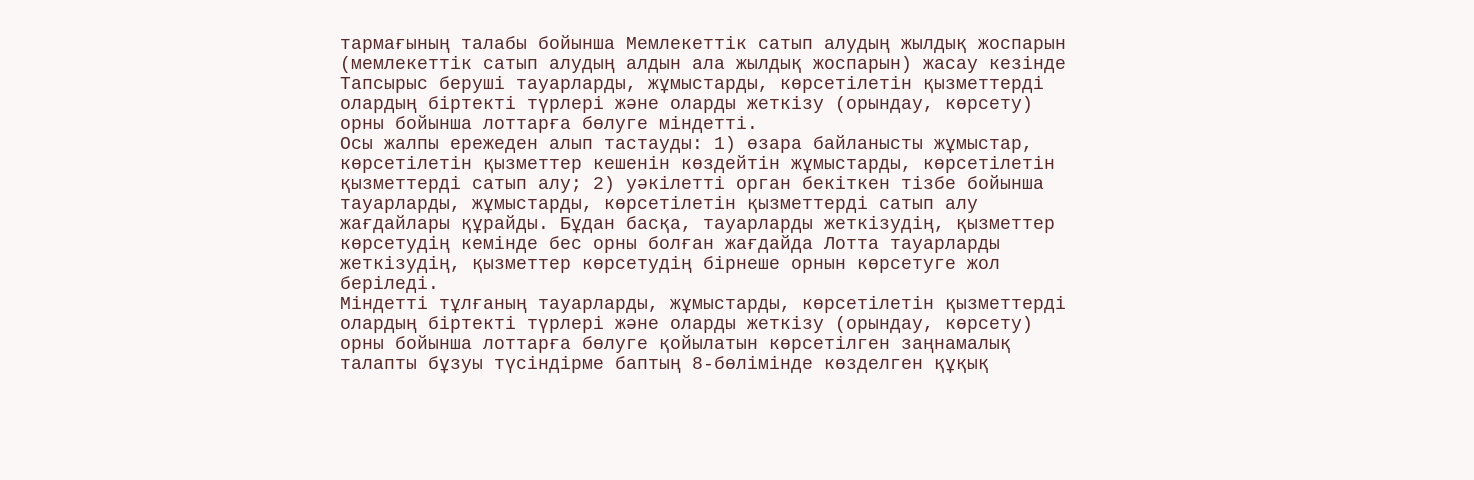тармағының талабы бойынша Мемлекеттік сатып алудың жылдық жоспарын (мемлекеттік сатып алудың алдын ала жылдық жоспарын) жасау кезінде Тапсырыс беруші тауарларды, жұмыстарды, көрсетілетін қызметтерді олардың біртекті түрлері және оларды жеткізу (орындау, көрсету) орны бойынша лоттарға бөлуге міндетті.
Осы жалпы ережеден алып тастауды: 1) өзара байланысты жұмыстар, көрсетілетін қызметтер кешенін көздейтін жұмыстарды, көрсетілетін қызметтерді сатып алу; 2) уәкілетті орган бекіткен тізбе бойынша тауарларды, жұмыстарды, көрсетілетін қызметтерді сатып алу жағдайлары құрайды. Бұдан басқа, тауарларды жеткізудің, қызметтер көрсетудің кемінде бес орны болған жағдайда Лотта тауарларды жеткізудің, қызметтер көрсетудің бірнеше орнын көрсетуге жол беріледі.
Міндетті тұлғаның тауарларды, жұмыстарды, көрсетілетін қызметтерді олардың біртекті түрлері және оларды жеткізу (орындау, көрсету) орны бойынша лоттарға бөлуге қойылатын көрсетілген заңнамалық талапты бұзуы түсіндірме баптың 8-бөлімінде көзделген құқық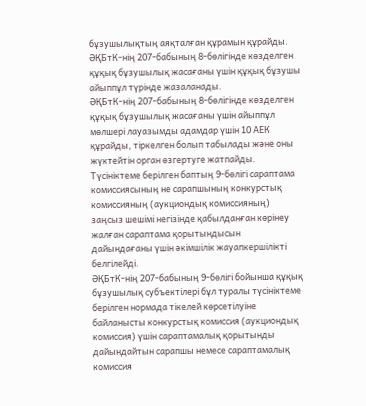бұзушылықтың аяқталған құрамын құрайды.
ӘҚБтК-нің 207-бабының 8-бөлігінде көзделген құқық бұзушылық жасағаны үшін құқық бұзушы айыппұл түрінде жазаланады.
ӘҚБтК-нің 207-бабының 8-бөлігінде көзделген құқық бұзушылық жасағаны үшін айыппұл мөлшері лауазымды адамдар үшін 10 АЕК құрайды, тіркелген болып табылады және оны жүктейтін орган өзгертуге жатпайды.
Түсініктеме берілген баптың 9-бөлігі сараптама комиссиясының не сарапшының конкурстық комиссияның (аукциондық комиссияның) заңсыз шешімі негізінде қабылданған көрінеу жалған сараптама қорытындысын дайындағаны үшін әкімшілік жауапкершілікті белгілейді.
ӘҚБтК-нің 207-бабының 9-бөлігі бойынша құқық бұзушылық субъектілері бұл туралы түсініктеме берілген нормада тікелей көрсетілуіне байланысты конкурстық комиссия (аукциондық комиссия) үшін сараптамалық қорытынды дайындайтын сарапшы немесе сараптамалық комиссия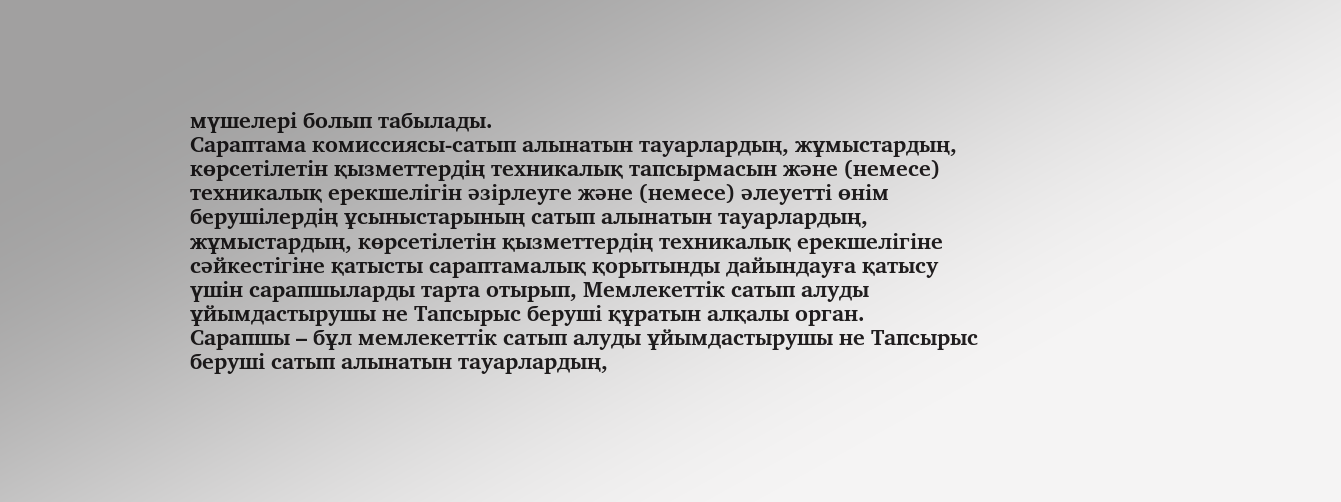мүшелері болып табылады.
Сараптама комиссиясы-сатып алынатын тауарлардың, жұмыстардың, көрсетілетін қызметтердің техникалық тапсырмасын және (немесе) техникалық ерекшелігін әзірлеуге және (немесе) әлеуетті өнім берушілердің ұсыныстарының сатып алынатын тауарлардың, жұмыстардың, көрсетілетін қызметтердің техникалық ерекшелігіне сәйкестігіне қатысты сараптамалық қорытынды дайындауға қатысу үшін сарапшыларды тарта отырып, Мемлекеттік сатып алуды ұйымдастырушы не Тапсырыс беруші құратын алқалы орган.
Сарапшы – бұл мемлекеттік сатып алуды ұйымдастырушы не Тапсырыс беруші сатып алынатын тауарлардың,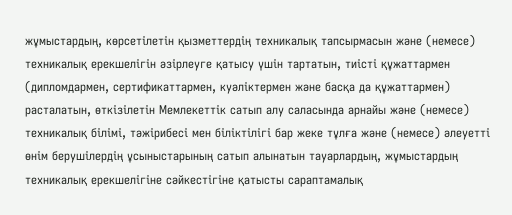жұмыстардың, көрсетілетін қызметтердің техникалық тапсырмасын және (немесе) техникалық ерекшелігін әзірлеуге қатысу үшін тартатын, тиісті құжаттармен (дипломдармен, сертификаттармен, куәліктермен және басқа да құжаттармен) расталатын, өткізілетін Мемлекеттік сатып алу саласында арнайы және (немесе) техникалық білімі, тәжірибесі мен біліктілігі бар жеке тұлға және (немесе) әлеуетті өнім берушілердің ұсыныстарының сатып алынатын тауарлардың, жұмыстардың техникалық ерекшелігіне сәйкестігіне қатысты сараптамалық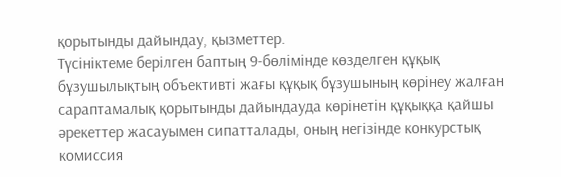қорытынды дайындау, қызметтер.
Түсініктеме берілген баптың 9-бөлімінде көзделген құқық бұзушылықтың объективті жағы құқық бұзушының көрінеу жалған сараптамалық қорытынды дайындауда көрінетін құқыққа қайшы әрекеттер жасауымен сипатталады, оның негізінде конкурстық комиссия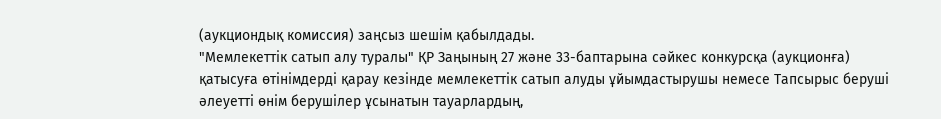(аукциондық комиссия) заңсыз шешім қабылдады.
"Мемлекеттік сатып алу туралы" ҚР Заңының 27 және 33-баптарына сәйкес конкурсқа (аукционға) қатысуға өтінімдерді қарау кезінде мемлекеттік сатып алуды ұйымдастырушы немесе Тапсырыс беруші әлеуетті өнім берушілер ұсынатын тауарлардың,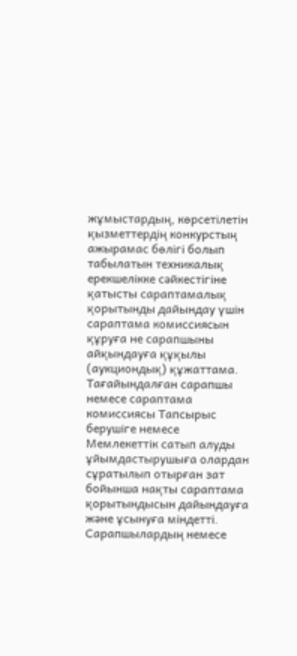жұмыстардың, көрсетілетін қызметтердің конкурстың ажырамас бөлігі болып табылатын техникалық ерекшелікке сәйкестігіне қатысты сараптамалық қорытынды дайындау үшін сараптама комиссиясын құруға не сарапшыны айқындауға құқылы (аукциондық) құжаттама.
Тағайындалған сарапшы немесе сараптама комиссиясы Тапсырыс берушіге немесе Мемлекеттік сатып алуды ұйымдастырушыға олардан сұратылып отырған зат бойынша нақты сараптама қорытындысын дайындауға және ұсынуға міндетті.
Сарапшылардың немесе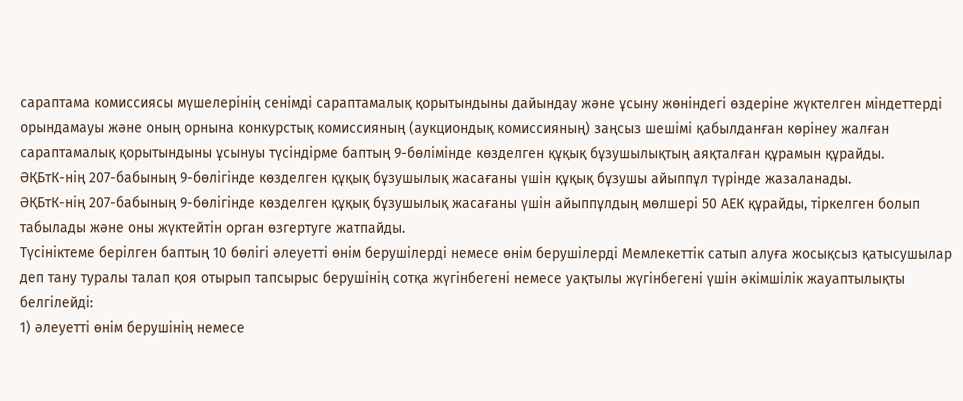сараптама комиссиясы мүшелерінің сенімді сараптамалық қорытындыны дайындау және ұсыну жөніндегі өздеріне жүктелген міндеттерді орындамауы және оның орнына конкурстық комиссияның (аукциондық комиссияның) заңсыз шешімі қабылданған көрінеу жалған сараптамалық қорытындыны ұсынуы түсіндірме баптың 9-бөлімінде көзделген құқық бұзушылықтың аяқталған құрамын құрайды.
ӘҚБтК-нің 207-бабының 9-бөлігінде көзделген құқық бұзушылық жасағаны үшін құқық бұзушы айыппұл түрінде жазаланады.
ӘҚБтК-нің 207-бабының 9-бөлігінде көзделген құқық бұзушылық жасағаны үшін айыппұлдың мөлшері 50 АЕК құрайды, тіркелген болып табылады және оны жүктейтін орган өзгертуге жатпайды.
Түсініктеме берілген баптың 10 бөлігі әлеуетті өнім берушілерді немесе өнім берушілерді Мемлекеттік сатып алуға жосықсыз қатысушылар деп тану туралы талап қоя отырып тапсырыс берушінің сотқа жүгінбегені немесе уақтылы жүгінбегені үшін әкімшілік жауаптылықты белгілейді:
1) әлеуетті өнім берушінің немесе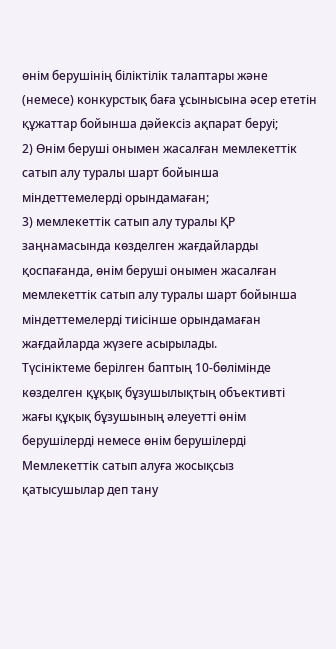өнім берушінің біліктілік талаптары және (немесе) конкурстық баға ұсынысына әсер ететін құжаттар бойынша дәйексіз ақпарат беруі;
2) Өнім беруші онымен жасалған мемлекеттік сатып алу туралы шарт бойынша міндеттемелерді орындамаған;
3) мемлекеттік сатып алу туралы ҚР заңнамасында көзделген жағдайларды қоспағанда, өнім беруші онымен жасалған мемлекеттік сатып алу туралы шарт бойынша міндеттемелерді тиісінше орындамаған жағдайларда жүзеге асырылады.
Түсініктеме берілген баптың 10-бөлімінде көзделген құқық бұзушылықтың объективті жағы құқық бұзушының әлеуетті өнім берушілерді немесе өнім берушілерді Мемлекеттік сатып алуға жосықсыз қатысушылар деп тану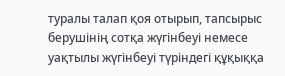туралы талап қоя отырып, тапсырыс берушінің сотқа жүгінбеуі немесе уақтылы жүгінбеуі түріндегі құқыққа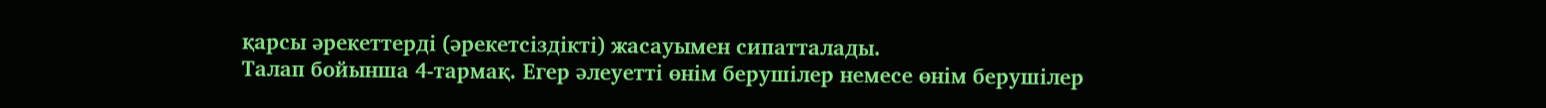қарсы әрекеттерді (әрекетсіздікті) жасауымен сипатталады.
Талап бойынша 4-тармақ. Егер әлеуетті өнім берушілер немесе өнім берушілер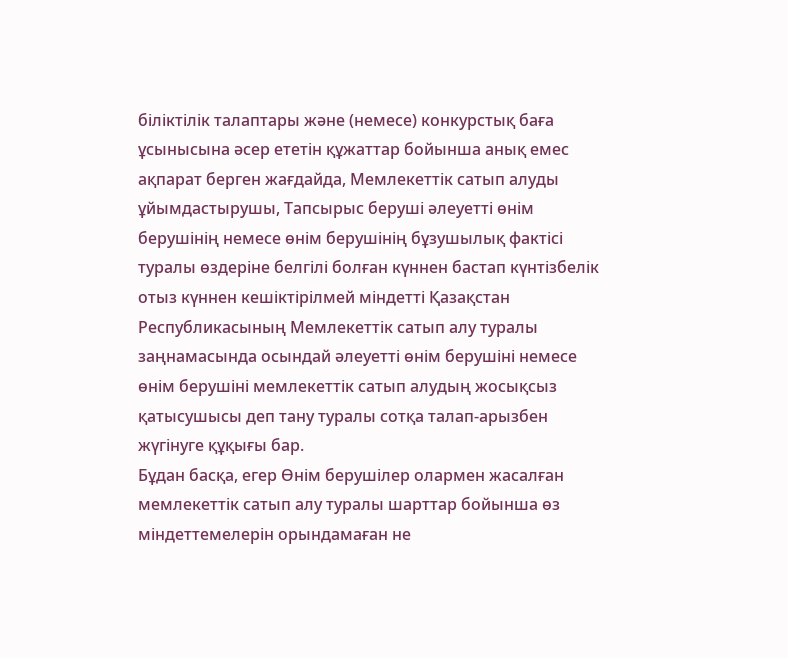біліктілік талаптары және (немесе) конкурстық баға ұсынысына әсер ететін құжаттар бойынша анық емес ақпарат берген жағдайда, Мемлекеттік сатып алуды ұйымдастырушы, Тапсырыс беруші әлеуетті өнім берушінің немесе өнім берушінің бұзушылық фактісі туралы өздеріне белгілі болған күннен бастап күнтізбелік отыз күннен кешіктірілмей міндетті Қазақстан Республикасының Мемлекеттік сатып алу туралы заңнамасында осындай әлеуетті өнім берушіні немесе өнім берушіні мемлекеттік сатып алудың жосықсыз қатысушысы деп тану туралы сотқа талап-арызбен жүгінуге құқығы бар.
Бұдан басқа, егер Өнім берушілер олармен жасалған мемлекеттік сатып алу туралы шарттар бойынша өз міндеттемелерін орындамаған не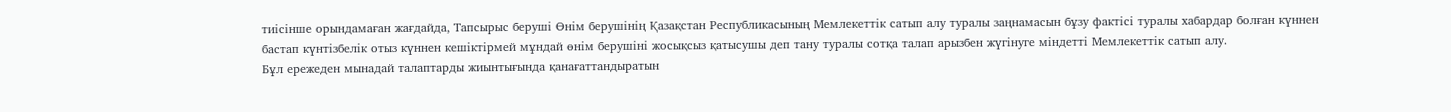тиісінше орындамаған жағдайда, Тапсырыс беруші Өнім берушінің Қазақстан Республикасының Мемлекеттік сатып алу туралы заңнамасын бұзу фактісі туралы хабардар болған күннен бастап күнтізбелік отыз күннен кешіктірмей мұндай өнім берушіні жосықсыз қатысушы деп тану туралы сотқа талап арызбен жүгінуге міндетті Мемлекеттік сатып алу.
Бұл ережеден мынадай талаптарды жиынтығында қанағаттандыратын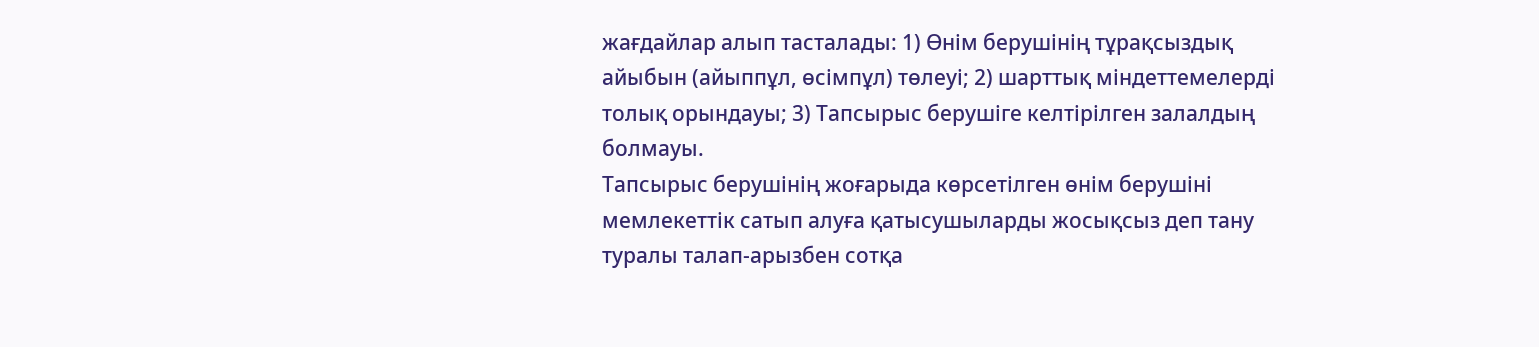жағдайлар алып тасталады: 1) Өнім берушінің тұрақсыздық айыбын (айыппұл, өсімпұл) төлеуі; 2) шарттық міндеттемелерді толық орындауы; 3) Тапсырыс берушіге келтірілген залалдың болмауы.
Тапсырыс берушінің жоғарыда көрсетілген өнім берушіні мемлекеттік сатып алуға қатысушыларды жосықсыз деп тану туралы талап-арызбен сотқа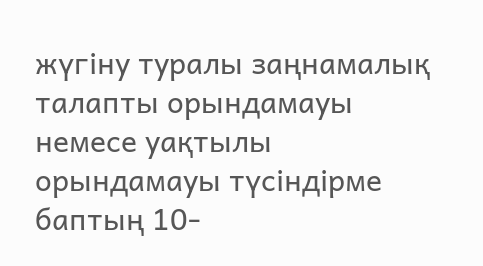жүгіну туралы заңнамалық талапты орындамауы немесе уақтылы орындамауы түсіндірме баптың 10-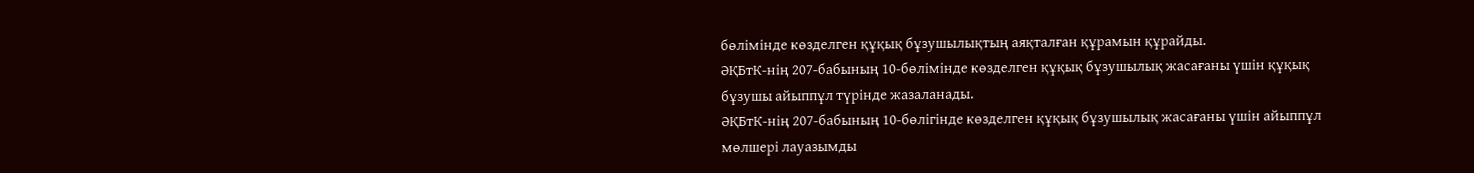бөлімінде көзделген құқық бұзушылықтың аяқталған құрамын құрайды.
ӘҚБтК-нің 207-бабының 10-бөлімінде көзделген құқық бұзушылық жасағаны үшін құқық бұзушы айыппұл түрінде жазаланады.
ӘҚБтК-нің 207-бабының 10-бөлігінде көзделген құқық бұзушылық жасағаны үшін айыппұл мөлшері лауазымды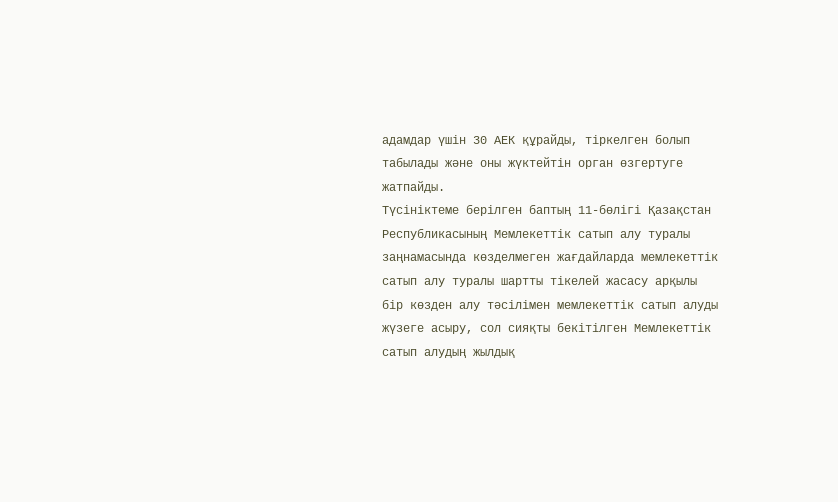адамдар үшін 30 АЕК құрайды, тіркелген болып табылады және оны жүктейтін орган өзгертуге жатпайды.
Түсініктеме берілген баптың 11-бөлігі Қазақстан Республикасының Мемлекеттік сатып алу туралы заңнамасында көзделмеген жағдайларда мемлекеттік сатып алу туралы шартты тікелей жасасу арқылы бір көзден алу тәсілімен мемлекеттік сатып алуды жүзеге асыру, сол сияқты бекітілген Мемлекеттік сатып алудың жылдық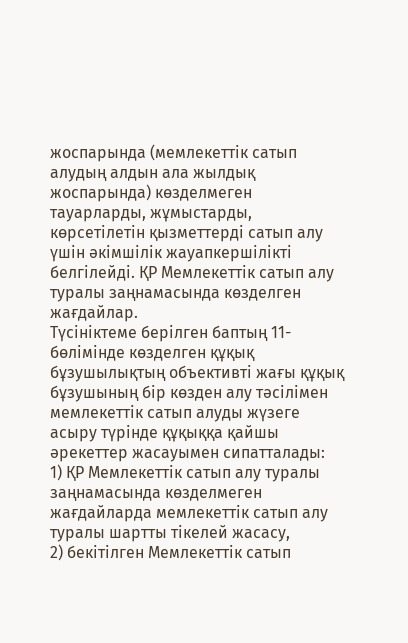жоспарында (мемлекеттік сатып алудың алдын ала жылдық жоспарында) көзделмеген тауарларды, жұмыстарды, көрсетілетін қызметтерді сатып алу үшін әкімшілік жауапкершілікті белгілейді. ҚР Мемлекеттік сатып алу туралы заңнамасында көзделген жағдайлар.
Түсініктеме берілген баптың 11-бөлімінде көзделген құқық бұзушылықтың объективті жағы құқық бұзушының бір көзден алу тәсілімен мемлекеттік сатып алуды жүзеге асыру түрінде құқыққа қайшы әрекеттер жасауымен сипатталады:
1) ҚР Мемлекеттік сатып алу туралы заңнамасында көзделмеген жағдайларда мемлекеттік сатып алу туралы шартты тікелей жасасу,
2) бекітілген Мемлекеттік сатып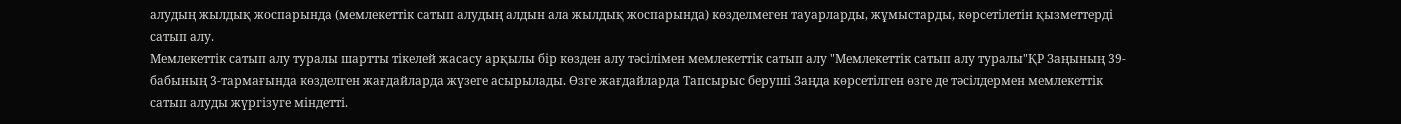алудың жылдық жоспарында (мемлекеттік сатып алудың алдын ала жылдық жоспарында) көзделмеген тауарларды, жұмыстарды, көрсетілетін қызметтерді сатып алу.
Мемлекеттік сатып алу туралы шартты тікелей жасасу арқылы бір көзден алу тәсілімен мемлекеттік сатып алу "Мемлекеттік сатып алу туралы"ҚР Заңының 39-бабының 3-тармағында көзделген жағдайларда жүзеге асырылады. Өзге жағдайларда Тапсырыс беруші Заңда көрсетілген өзге де тәсілдермен мемлекеттік сатып алуды жүргізуге міндетті.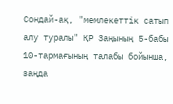Сондай-ақ, "мемлекеттік сатып алу туралы" ҚР Заңының 5-бабы 10-тармағының талабы бойынша, заңда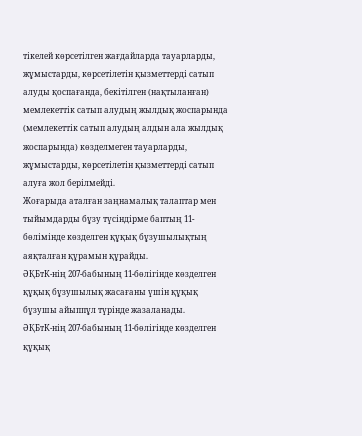тікелей көрсетілген жағдайларда тауарларды, жұмыстарды, көрсетілетін қызметтерді сатып алуды қоспағанда, бекітілген (нақтыланған) мемлекеттік сатып алудың жылдық жоспарында (мемлекеттік сатып алудың алдын ала жылдық жоспарында) көзделмеген тауарларды, жұмыстарды, көрсетілетін қызметтерді сатып алуға жол берілмейді.
Жоғарыда аталған заңнамалық талаптар мен тыйымдарды бұзу түсіндірме баптың 11-бөлімінде көзделген құқық бұзушылықтың аяқталған құрамын құрайды.
ӘҚБтК-нің 207-бабының 11-бөлігінде көзделген құқық бұзушылық жасағаны үшін құқық бұзушы айыппұл түрінде жазаланады.
ӘҚБтК-нің 207-бабының 11-бөлігінде көзделген құқық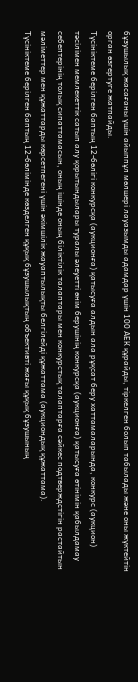бұзушылық жасағаны үшін айыппұл мөлшері лауазымды адамдар үшін 100 АЕК құрайды, тіркелген болып табылады және оны жүктейтін орган өзгертуге жатпайды.
Түсініктеме берілген баптың 12-бөлігі конкурсқа (аукционға) қатысуға алдын ала рұқсат беру хаттамаларында, конкурс (аукцион) тәсілімен мемлекеттік сатып алу қорытындылары туралы әлеуетті өнім берушінің конкурсқа (аукционға) қатысуға өтінімін қабылдамау себептерінің толық сипаттамасын, оның ішінде оның біліктілік талаптары мен конкурстық талаптарға сәйкес подтверждстігін растайтын мәліметтер мен құжаттарды көрсетпегені үшін әкімшілік жауаптылықты белгілейді құжаттама (аукциондық құжаттама).
Түсініктеме берілген баптың 12-бөлімінде көзделген құқық бұзушылықтың объективті жағы құқық бұзушының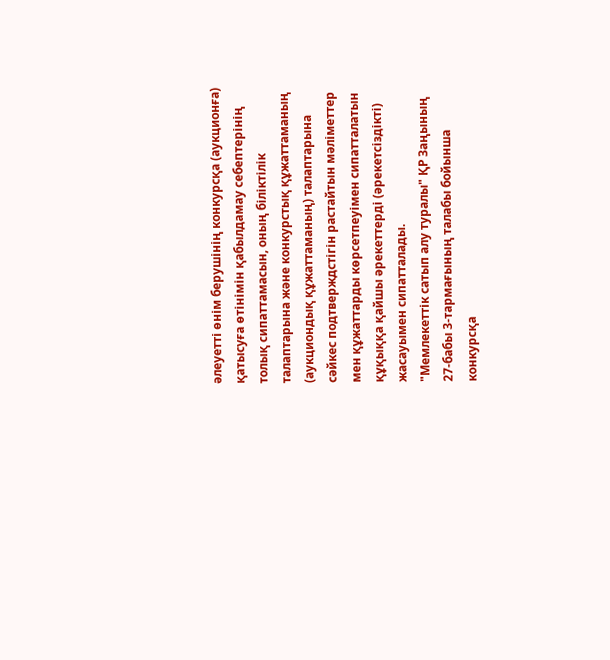әлеуетті өнім берушінің конкурсқа (аукционға) қатысуға өтінімін қабылдамау себептерінің толық сипаттамасын, оның біліктілік талаптарына және конкурстық құжаттаманың (аукциондық құжаттаманың) талаптарына сәйкес подтверждстігін растайтын мәліметтер мен құжаттарды көрсетпеуімен сипатталатын құқыққа қайшы әрекеттерді (әрекетсіздікті) жасауымен сипатталады.
"Мемлекеттік сатып алу туралы" ҚР Заңының 27-бабы 3-тармағының талабы бойынша конкурсқа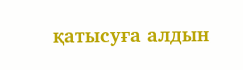қатысуға алдын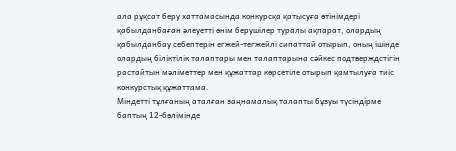ала рұқсат беру хаттамасында конкурсқа қатысуға өтінімдері қабылданбаған әлеуетті өнім берушілер туралы ақпарат, олардың қабылданбау себептерін егжей-тегжейлі сипаттай отырып, оның ішінде олардың біліктілік талаптары мен талаптарына сәйкес подтверждстігін растайтын мәліметтер мен құжаттар көрсетіле отырып қамтылуға тиіс конкурстық құжаттама.
Міндетті тұлғаның аталған заңнамалық талапты бұзуы түсіндірме баптың 12-бөлімінде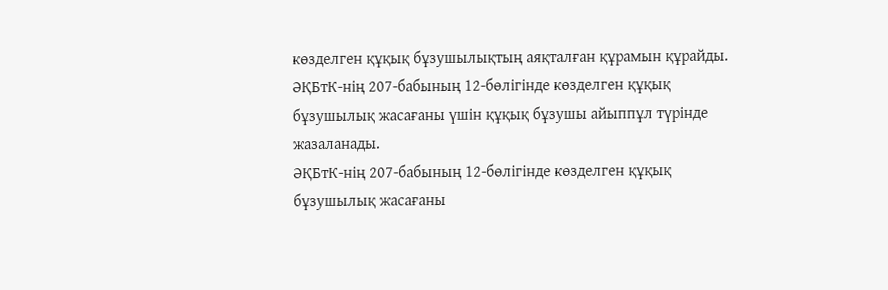көзделген құқық бұзушылықтың аяқталған құрамын құрайды.
ӘҚБтК-нің 207-бабының 12-бөлігінде көзделген құқық бұзушылық жасағаны үшін құқық бұзушы айыппұл түрінде жазаланады.
ӘҚБтК-нің 207-бабының 12-бөлігінде көзделген құқық бұзушылық жасағаны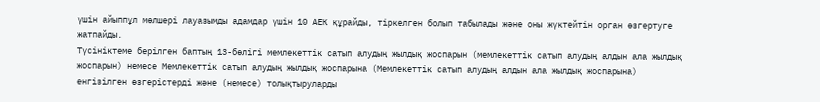үшін айыппұл мөлшері лауазымды адамдар үшін 10 АЕК құрайды, тіркелген болып табылады және оны жүктейтін орган өзгертуге жатпайды.
Түсініктеме берілген баптың 13-бөлігі мемлекеттік сатып алудың жылдық жоспарын (мемлекеттік сатып алудың алдын ала жылдық жоспарын) немесе Мемлекеттік сатып алудың жылдық жоспарына (Мемлекеттік сатып алудың алдын ала жылдық жоспарына) енгізілген өзгерістерді және (немесе) толықтыруларды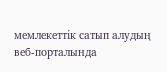мемлекеттік сатып алудың веб-порталында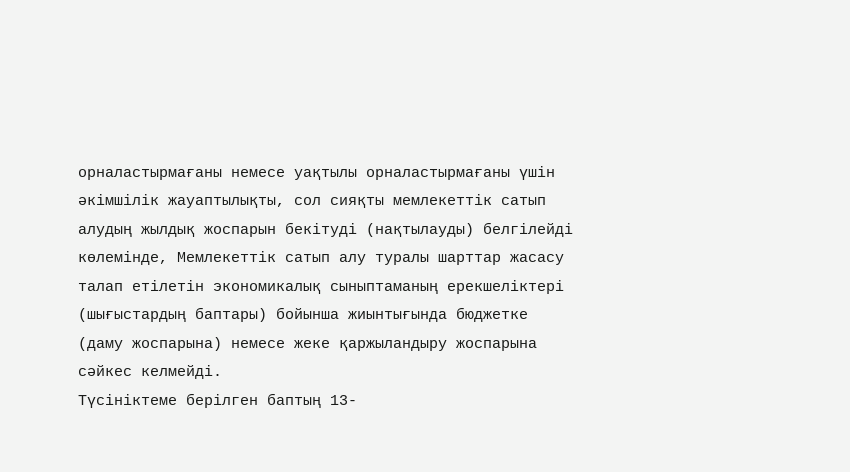орналастырмағаны немесе уақтылы орналастырмағаны үшін әкімшілік жауаптылықты, сол сияқты мемлекеттік сатып алудың жылдық жоспарын бекітуді (нақтылауды) белгілейді көлемінде, Мемлекеттік сатып алу туралы шарттар жасасу талап етілетін экономикалық сыныптаманың ерекшеліктері (шығыстардың баптары) бойынша жиынтығында бюджетке (даму жоспарына) немесе жеке қаржыландыру жоспарына сәйкес келмейді.
Түсініктеме берілген баптың 13-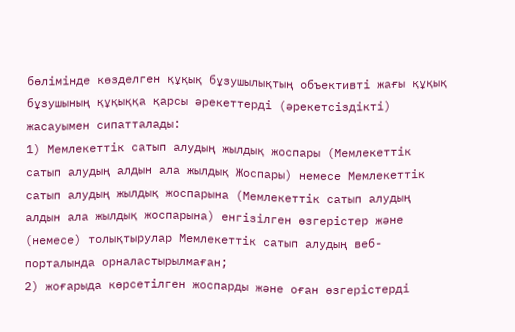бөлімінде көзделген құқық бұзушылықтың объективті жағы құқық бұзушының құқыққа қарсы әрекеттерді (әрекетсіздікті) жасауымен сипатталады:
1) Мемлекеттік сатып алудың жылдық жоспары (Мемлекеттік сатып алудың алдын ала жылдық Жоспары) немесе Мемлекеттік сатып алудың жылдық жоспарына (Мемлекеттік сатып алудың алдын ала жылдық жоспарына) енгізілген өзгерістер және (немесе) толықтырулар Мемлекеттік сатып алудың веб-порталында орналастырылмаған;
2) жоғарыда көрсетілген жоспарды және оған өзгерістерді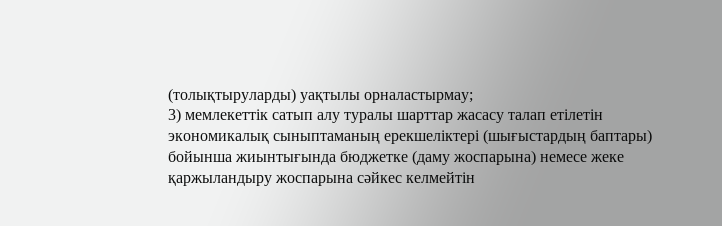(толықтыруларды) уақтылы орналастырмау;
3) мемлекеттік сатып алу туралы шарттар жасасу талап етілетін экономикалық сыныптаманың ерекшеліктері (шығыстардың баптары) бойынша жиынтығында бюджетке (даму жоспарына) немесе жеке қаржыландыру жоспарына сәйкес келмейтін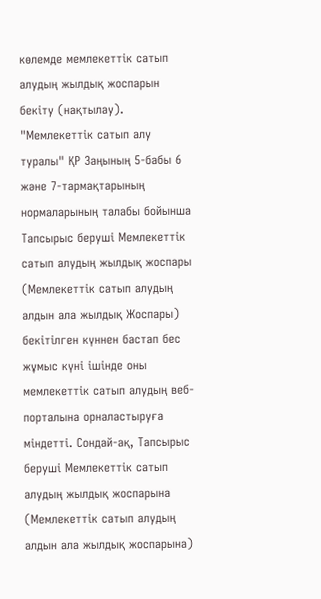көлемде мемлекеттік сатып алудың жылдық жоспарын бекіту (нақтылау).
"Мемлекеттік сатып алу туралы" ҚР Заңының 5-бабы 6 және 7-тармақтарының нормаларының талабы бойынша Тапсырыс беруші Мемлекеттік сатып алудың жылдық жоспары (Мемлекеттік сатып алудың алдын ала жылдық Жоспары) бекітілген күннен бастап бес жұмыс күні ішінде оны мемлекеттік сатып алудың веб-порталына орналастыруға міндетті. Сондай-ақ, Тапсырыс беруші Мемлекеттік сатып алудың жылдық жоспарына (Мемлекеттік сатып алудың алдын ала жылдық жоспарына)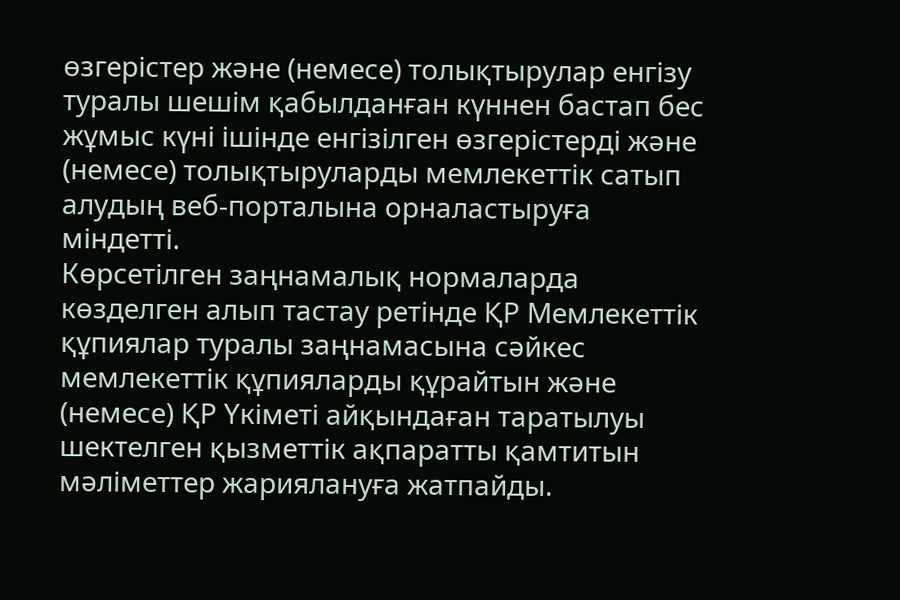өзгерістер және (немесе) толықтырулар енгізу туралы шешім қабылданған күннен бастап бес жұмыс күні ішінде енгізілген өзгерістерді және (немесе) толықтыруларды мемлекеттік сатып алудың веб-порталына орналастыруға міндетті.
Көрсетілген заңнамалық нормаларда көзделген алып тастау ретінде ҚР Мемлекеттік құпиялар туралы заңнамасына сәйкес мемлекеттік құпияларды құрайтын және (немесе) ҚР Үкіметі айқындаған таратылуы шектелген қызметтік ақпаратты қамтитын мәліметтер жариялануға жатпайды.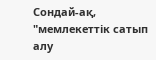Сондай-ақ, "мемлекеттік сатып алу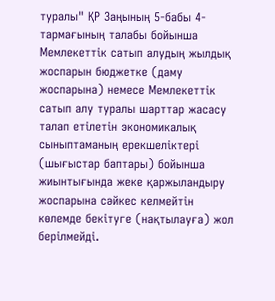туралы" ҚР Заңының 5-бабы 4-тармағының талабы бойынша Мемлекеттік сатып алудың жылдық жоспарын бюджетке (даму жоспарына) немесе Мемлекеттік сатып алу туралы шарттар жасасу талап етілетін экономикалық сыныптаманың ерекшеліктері (шығыстар баптары) бойынша жиынтығында жеке қаржыландыру жоспарына сәйкес келмейтін көлемде бекітуге (нақтылауға) жол берілмейді.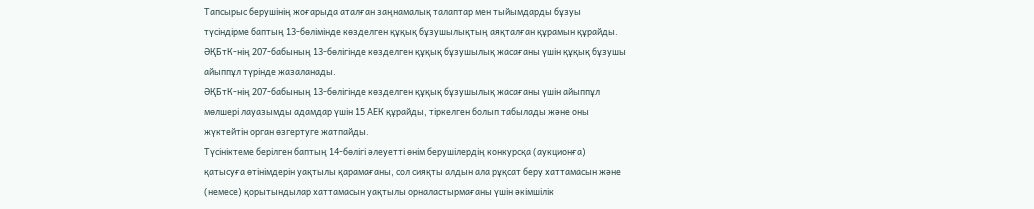Тапсырыс берушінің жоғарыда аталған заңнамалық талаптар мен тыйымдарды бұзуы түсіндірме баптың 13-бөлімінде көзделген құқық бұзушылықтың аяқталған құрамын құрайды.
ӘҚБтК-нің 207-бабының 13-бөлігінде көзделген құқық бұзушылық жасағаны үшін құқық бұзушы айыппұл түрінде жазаланады.
ӘҚБтК-нің 207-бабының 13-бөлігінде көзделген құқық бұзушылық жасағаны үшін айыппұл мөлшері лауазымды адамдар үшін 15 АЕК құрайды, тіркелген болып табылады және оны жүктейтін орган өзгертуге жатпайды.
Түсініктеме берілген баптың 14-бөлігі әлеуетті өнім берушілердің конкурсқа (аукционға) қатысуға өтінімдерін уақтылы қарамағаны, сол сияқты алдын ала рұқсат беру хаттамасын және (немесе) қорытындылар хаттамасын уақтылы орналастырмағаны үшін әкімшілік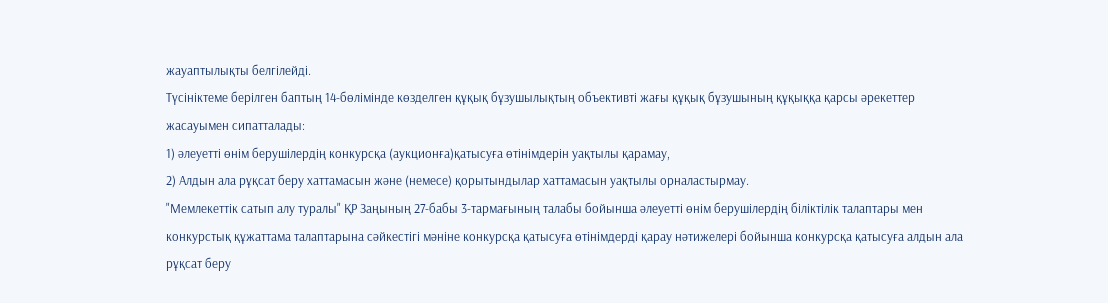жауаптылықты белгілейді.
Түсініктеме берілген баптың 14-бөлімінде көзделген құқық бұзушылықтың объективті жағы құқық бұзушының құқыққа қарсы әрекеттер жасауымен сипатталады:
1) әлеуетті өнім берушілердің конкурсқа (аукционға)қатысуға өтінімдерін уақтылы қарамау,
2) Алдын ала рұқсат беру хаттамасын және (немесе) қорытындылар хаттамасын уақтылы орналастырмау.
"Мемлекеттік сатып алу туралы" ҚР Заңының 27-бабы 3-тармағының талабы бойынша әлеуетті өнім берушілердің біліктілік талаптары мен конкурстық құжаттама талаптарына сәйкестігі мәніне конкурсқа қатысуға өтінімдерді қарау нәтижелері бойынша конкурсқа қатысуға алдын ала рұқсат беру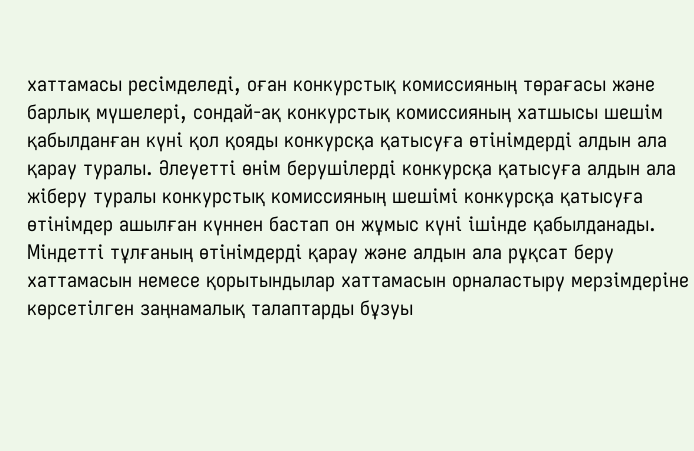хаттамасы ресімделеді, оған конкурстық комиссияның төрағасы және барлық мүшелері, сондай-ақ конкурстық комиссияның хатшысы шешім қабылданған күні қол қояды конкурсқа қатысуға өтінімдерді алдын ала қарау туралы. Әлеуетті өнім берушілерді конкурсқа қатысуға алдын ала жіберу туралы конкурстық комиссияның шешімі конкурсқа қатысуға өтінімдер ашылған күннен бастап он жұмыс күні ішінде қабылданады.
Міндетті тұлғаның өтінімдерді қарау және алдын ала рұқсат беру хаттамасын немесе қорытындылар хаттамасын орналастыру мерзімдеріне көрсетілген заңнамалық талаптарды бұзуы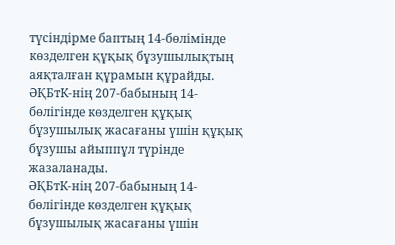түсіндірме баптың 14-бөлімінде көзделген құқық бұзушылықтың аяқталған құрамын құрайды.
ӘҚБтК-нің 207-бабының 14-бөлігінде көзделген құқық бұзушылық жасағаны үшін құқық бұзушы айыппұл түрінде жазаланады.
ӘҚБтК-нің 207-бабының 14-бөлігінде көзделген құқық бұзушылық жасағаны үшін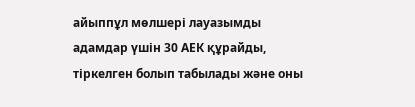айыппұл мөлшері лауазымды адамдар үшін 30 АЕК құрайды, тіркелген болып табылады және оны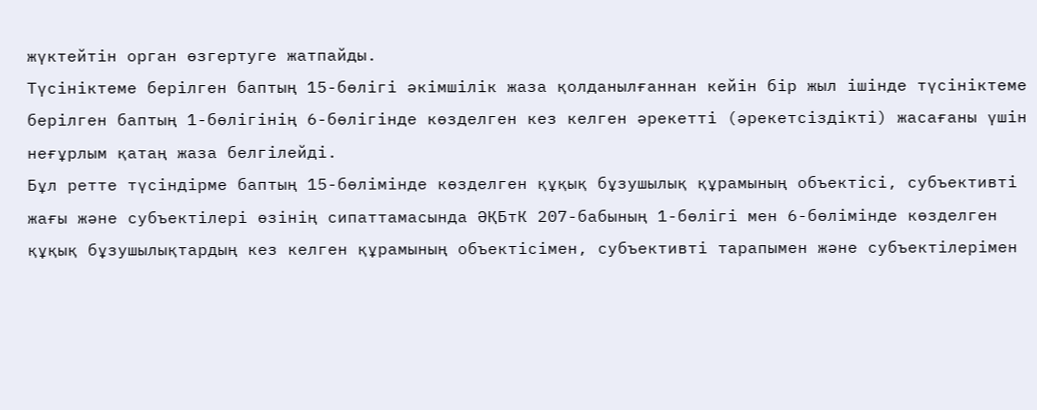жүктейтін орган өзгертуге жатпайды.
Түсініктеме берілген баптың 15-бөлігі әкімшілік жаза қолданылғаннан кейін бір жыл ішінде түсініктеме берілген баптың 1-бөлігінің 6-бөлігінде көзделген кез келген әрекетті (әрекетсіздікті) жасағаны үшін неғұрлым қатаң жаза белгілейді.
Бұл ретте түсіндірме баптың 15-бөлімінде көзделген құқық бұзушылық құрамының объектісі, субъективті жағы және субъектілері өзінің сипаттамасында ӘҚБтК 207-бабының 1-бөлігі мен 6-бөлімінде көзделген құқық бұзушылықтардың кез келген құрамының объектісімен, субъективті тарапымен және субъектілерімен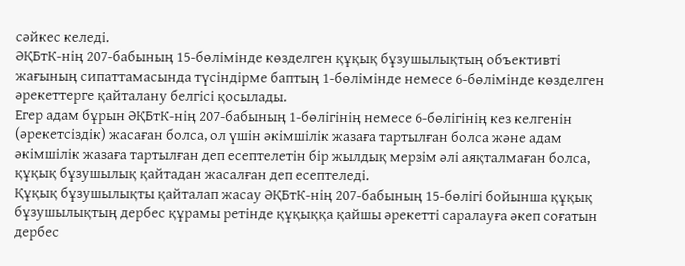сәйкес келеді.
ӘҚБтК-нің 207-бабының 15-бөлімінде көзделген құқық бұзушылықтың объективті жағының сипаттамасында түсіндірме баптың 1-бөлімінде немесе 6-бөлімінде көзделген әрекеттерге қайталану белгісі қосылады.
Егер адам бұрын ӘҚБтК-нің 207-бабының 1-бөлігінің немесе 6-бөлігінің кез келгенін (әрекетсіздік) жасаған болса, ол үшін әкімшілік жазаға тартылған болса және адам әкімшілік жазаға тартылған деп есептелетін бір жылдық мерзім әлі аяқталмаған болса, құқық бұзушылық қайтадан жасалған деп есептеледі.
Құқық бұзушылықты қайталап жасау ӘҚБтК-нің 207-бабының 15-бөлігі бойынша құқық бұзушылықтың дербес құрамы ретінде құқыққа қайшы әрекетті саралауға әкеп соғатын дербес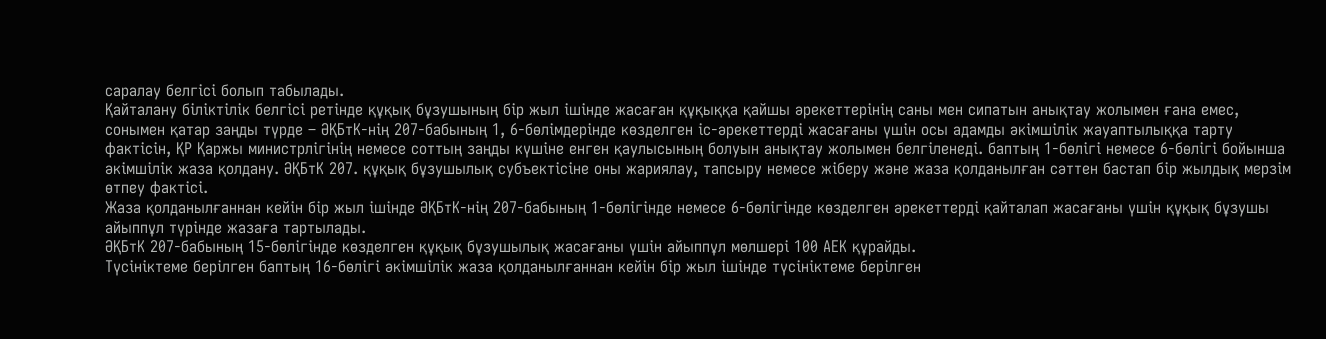саралау белгісі болып табылады.
Қайталану біліктілік белгісі ретінде құқық бұзушының бір жыл ішінде жасаған құқыққа қайшы әрекеттерінің саны мен сипатын анықтау жолымен ғана емес, сонымен қатар заңды түрде – ӘҚБтК-нің 207-бабының 1, 6-бөлімдерінде көзделген іс-әрекеттерді жасағаны үшін осы адамды әкімшілік жауаптылыққа тарту фактісін, ҚР Қаржы министрлігінің немесе соттың заңды күшіне енген қаулысының болуын анықтау жолымен белгіленеді. баптың 1-бөлігі немесе 6-бөлігі бойынша әкімшілік жаза қолдану. ӘҚБтК 207. құқық бұзушылық субъектісіне оны жариялау, тапсыру немесе жіберу және жаза қолданылған сәттен бастап бір жылдық мерзім өтпеу фактісі.
Жаза қолданылғаннан кейін бір жыл ішінде ӘҚБтК-нің 207-бабының 1-бөлігінде немесе 6-бөлігінде көзделген әрекеттерді қайталап жасағаны үшін құқық бұзушы айыппұл түрінде жазаға тартылады.
ӘҚБтК 207-бабының 15-бөлігінде көзделген құқық бұзушылық жасағаны үшін айыппұл мөлшері 100 АЕК құрайды.
Түсініктеме берілген баптың 16-бөлігі әкімшілік жаза қолданылғаннан кейін бір жыл ішінде түсініктеме берілген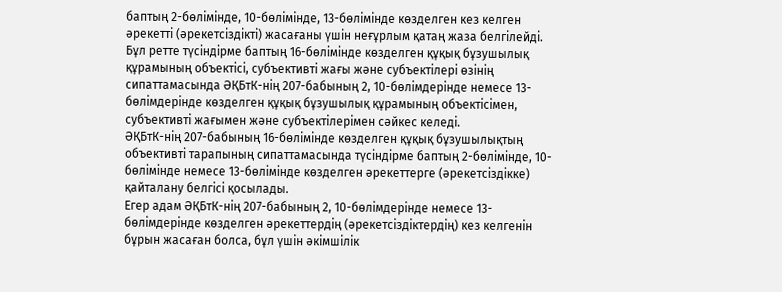баптың 2-бөлімінде, 10-бөлімінде, 13-бөлімінде көзделген кез келген әрекетті (әрекетсіздікті) жасағаны үшін неғұрлым қатаң жаза белгілейді.
Бұл ретте түсіндірме баптың 16-бөлімінде көзделген құқық бұзушылық құрамының объектісі, субъективті жағы және субъектілері өзінің сипаттамасында ӘҚБтК-нің 207-бабының 2, 10-бөлімдерінде немесе 13-бөлімдерінде көзделген құқық бұзушылық құрамының объектісімен, субъективті жағымен және субъектілерімен сәйкес келеді.
ӘҚБтК-нің 207-бабының 16-бөлімінде көзделген құқық бұзушылықтың объективті тарапының сипаттамасында түсіндірме баптың 2-бөлімінде, 10-бөлімінде немесе 13-бөлімінде көзделген әрекеттерге (әрекетсіздікке) қайталану белгісі қосылады.
Егер адам ӘҚБтК-нің 207-бабының 2, 10-бөлімдерінде немесе 13-бөлімдерінде көзделген әрекеттердің (әрекетсіздіктердің) кез келгенін бұрын жасаған болса, бұл үшін әкімшілік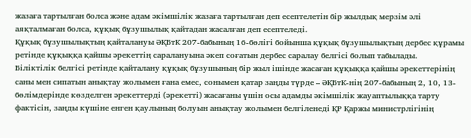жазаға тартылған болса және адам әкімшілік жазаға тартылған деп есептелетін бір жылдық мерзім әлі аяқталмаған болса, құқық бұзушылық қайтадан жасалған деп есептеледі.
Құқық бұзушылықтың қайталануы ӘҚБтК 207-бабының 16-бөлігі бойынша құқық бұзушылықтың дербес құрамы ретінде құқыққа қайшы әрекеттің саралануына әкеп соғатын дербес саралау белгісі болып табылады.
Біліктілік белгісі ретінде қайталану құқық бұзушының бір жыл ішінде жасаған құқыққа қайшы әрекеттерінің саны мен сипатын анықтау жолымен ғана емес, сонымен қатар заңды түрде – ӘҚБтК-нің 207-бабының 2, 10, 13-бөлімдерінде көзделген әрекеттерді (әрекетті) жасағаны үшін осы адамды әкімшілік жауаптылыққа тарту фактісін, заңды күшіне енген қаулының болуын анықтау жолымен белгіленеді ҚР Қаржы министрлігінің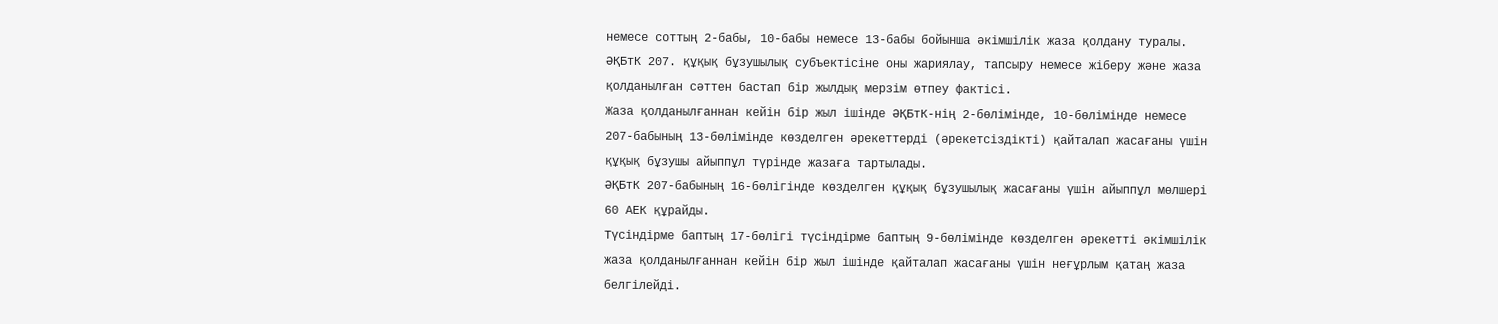немесе соттың 2-бабы, 10-бабы немесе 13-бабы бойынша әкімшілік жаза қолдану туралы. ӘҚБтК 207. құқық бұзушылық субъектісіне оны жариялау, тапсыру немесе жіберу және жаза қолданылған сәттен бастап бір жылдық мерзім өтпеу фактісі.
Жаза қолданылғаннан кейін бір жыл ішінде ӘҚБтК-нің 2-бөлімінде, 10-бөлімінде немесе 207-бабының 13-бөлімінде көзделген әрекеттерді (әрекетсіздікті) қайталап жасағаны үшін құқық бұзушы айыппұл түрінде жазаға тартылады.
ӘҚБтК 207-бабының 16-бөлігінде көзделген құқық бұзушылық жасағаны үшін айыппұл мөлшері 60 АЕК құрайды.
Түсіндірме баптың 17-бөлігі түсіндірме баптың 9-бөлімінде көзделген әрекетті әкімшілік жаза қолданылғаннан кейін бір жыл ішінде қайталап жасағаны үшін неғұрлым қатаң жаза белгілейді.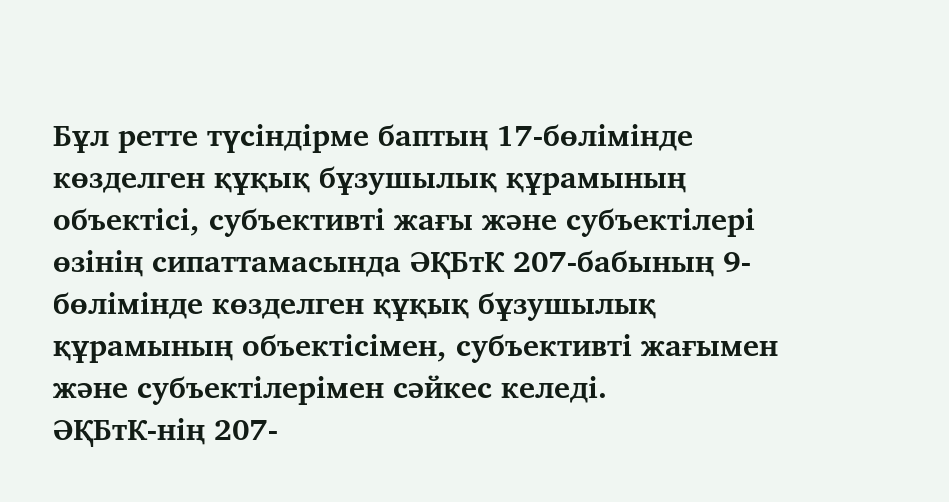Бұл ретте түсіндірме баптың 17-бөлімінде көзделген құқық бұзушылық құрамының объектісі, субъективті жағы және субъектілері өзінің сипаттамасында ӘҚБтК 207-бабының 9-бөлімінде көзделген құқық бұзушылық құрамының объектісімен, субъективті жағымен және субъектілерімен сәйкес келеді.
ӘҚБтК-нің 207-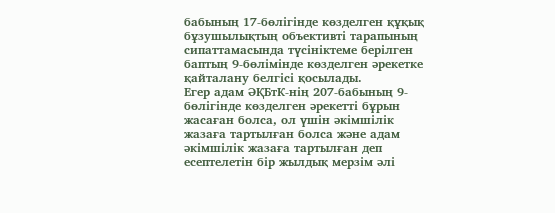бабының 17-бөлігінде көзделген құқық бұзушылықтың объективті тарапының сипаттамасында түсініктеме берілген баптың 9-бөлімінде көзделген әрекетке қайталану белгісі қосылады.
Егер адам ӘҚБтК-нің 207-бабының 9-бөлігінде көзделген әрекетті бұрын жасаған болса, ол үшін әкімшілік жазаға тартылған болса және адам әкімшілік жазаға тартылған деп есептелетін бір жылдық мерзім әлі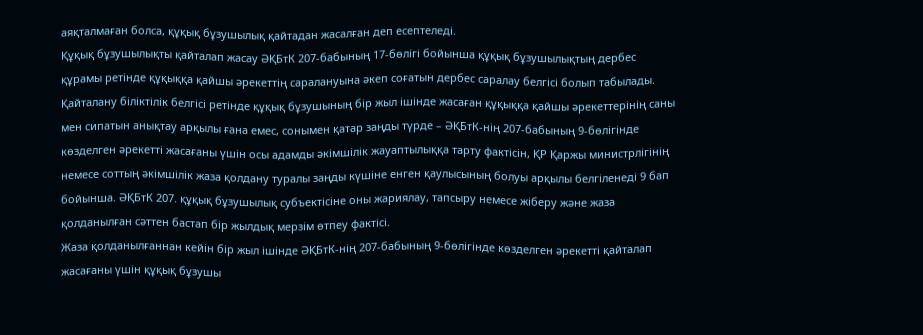аяқталмаған болса, құқық бұзушылық қайтадан жасалған деп есептеледі.
Құқық бұзушылықты қайталап жасау ӘҚБтК 207-бабының 17-бөлігі бойынша құқық бұзушылықтың дербес құрамы ретінде құқыққа қайшы әрекеттің саралануына әкеп соғатын дербес саралау белгісі болып табылады.
Қайталану біліктілік белгісі ретінде құқық бұзушының бір жыл ішінде жасаған құқыққа қайшы әрекеттерінің саны мен сипатын анықтау арқылы ғана емес, сонымен қатар заңды түрде – ӘҚБтК-нің 207-бабының 9-бөлігінде көзделген әрекетті жасағаны үшін осы адамды әкімшілік жауаптылыққа тарту фактісін, ҚР Қаржы министрлігінің немесе соттың әкімшілік жаза қолдану туралы заңды күшіне енген қаулысының болуы арқылы белгіленеді 9 бап бойынша. ӘҚБтК 207. құқық бұзушылық субъектісіне оны жариялау, тапсыру немесе жіберу және жаза қолданылған сәттен бастап бір жылдық мерзім өтпеу фактісі.
Жаза қолданылғаннан кейін бір жыл ішінде ӘҚБтК-нің 207-бабының 9-бөлігінде көзделген әрекетті қайталап жасағаны үшін құқық бұзушы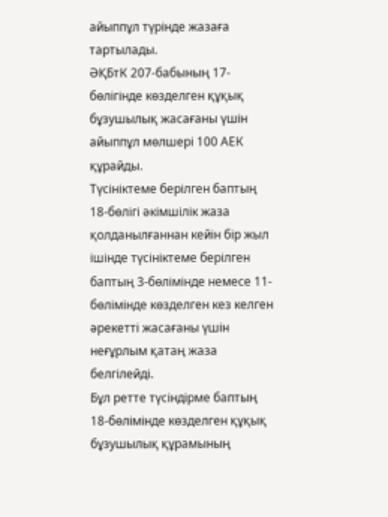айыппұл түрінде жазаға тартылады.
ӘҚБтК 207-бабының 17-бөлігінде көзделген құқық бұзушылық жасағаны үшін айыппұл мөлшері 100 АЕК құрайды.
Түсініктеме берілген баптың 18-бөлігі әкімшілік жаза қолданылғаннан кейін бір жыл ішінде түсініктеме берілген баптың 3-бөлімінде немесе 11-бөлімінде көзделген кез келген әрекетті жасағаны үшін неғұрлым қатаң жаза белгілейді.
Бұл ретте түсіндірме баптың 18-бөлімінде көзделген құқық бұзушылық құрамының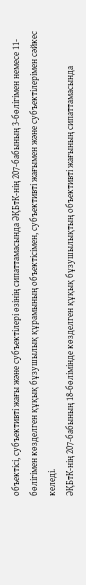объектісі, субъективті жағы және субъектілері өзінің сипаттамасында ӘҚБтК-нің 207-бабының 3-бөлігімен немесе 11-бөлігімен көзделген құқық бұзушылық құрамының объектісімен, субъективті жағымен және субъектілерімен сәйкес келеді.
ӘҚБтК-нің 207-бабының 18-бөлімінде көзделген құқық бұзушылықтың объективті жағының сипаттамасында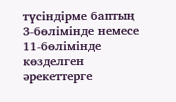түсіндірме баптың 3-бөлімінде немесе 11-бөлімінде көзделген әрекеттерге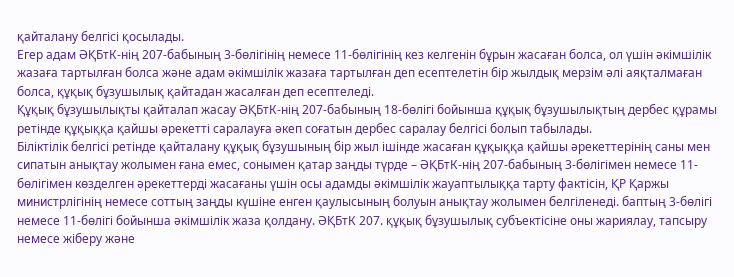қайталану белгісі қосылады.
Егер адам ӘҚБтК-нің 207-бабының 3-бөлігінің немесе 11-бөлігінің кез келгенін бұрын жасаған болса, ол үшін әкімшілік жазаға тартылған болса және адам әкімшілік жазаға тартылған деп есептелетін бір жылдық мерзім әлі аяқталмаған болса, құқық бұзушылық қайтадан жасалған деп есептеледі.
Құқық бұзушылықты қайталап жасау ӘҚБтК-нің 207-бабының 18-бөлігі бойынша құқық бұзушылықтың дербес құрамы ретінде құқыққа қайшы әрекетті саралауға әкеп соғатын дербес саралау белгісі болып табылады.
Біліктілік белгісі ретінде қайталану құқық бұзушының бір жыл ішінде жасаған құқыққа қайшы әрекеттерінің саны мен сипатын анықтау жолымен ғана емес, сонымен қатар заңды түрде – ӘҚБтК-нің 207-бабының 3-бөлігімен немесе 11-бөлігімен көзделген әрекеттерді жасағаны үшін осы адамды әкімшілік жауаптылыққа тарту фактісін, ҚР Қаржы министрлігінің немесе соттың заңды күшіне енген қаулысының болуын анықтау жолымен белгіленеді. баптың 3-бөлігі немесе 11-бөлігі бойынша әкімшілік жаза қолдану. ӘҚБтК 207. құқық бұзушылық субъектісіне оны жариялау, тапсыру немесе жіберу және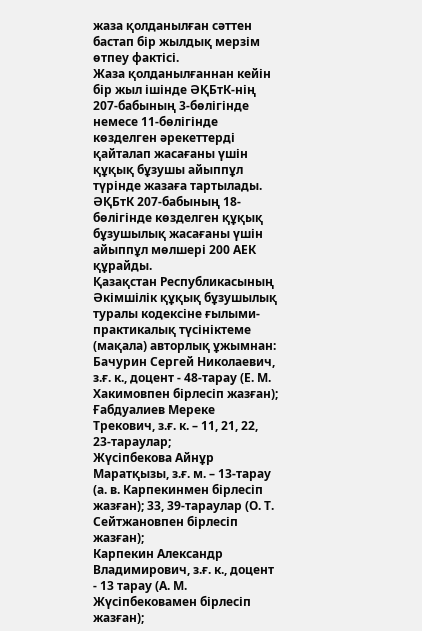жаза қолданылған сәттен бастап бір жылдық мерзім өтпеу фактісі.
Жаза қолданылғаннан кейін бір жыл ішінде ӘҚБтК-нің 207-бабының 3-бөлігінде немесе 11-бөлігінде көзделген әрекеттерді қайталап жасағаны үшін құқық бұзушы айыппұл түрінде жазаға тартылады.
ӘҚБтК 207-бабының 18-бөлігінде көзделген құқық бұзушылық жасағаны үшін айыппұл мөлшері 200 АЕК құрайды.
Қазақстан Республикасының Әкімшілік құқық бұзушылық туралы кодексіне ғылыми-практикалық түсініктеме (мақала) авторлық ұжымнан:
Бачурин Сергей Николаевич, з.ғ. к., доцент - 48-тарау (Е. М. Хакимовпен бірлесіп жазған);
Ғабдуалиев Мереке Трекович, з.ғ. к. – 11, 21, 22, 23-тараулар;
Жүсіпбекова Айнұр Маратқызы, з.ғ. м. – 13-тарау (а. в. Карпекинмен бірлесіп жазған); 33, 39-тараулар (О. Т. Сейтжановпен бірлесіп жазған);
Карпекин Александр Владимирович, з.ғ. к., доцент - 13 тарау (А. М. Жүсіпбековамен бірлесіп жазған);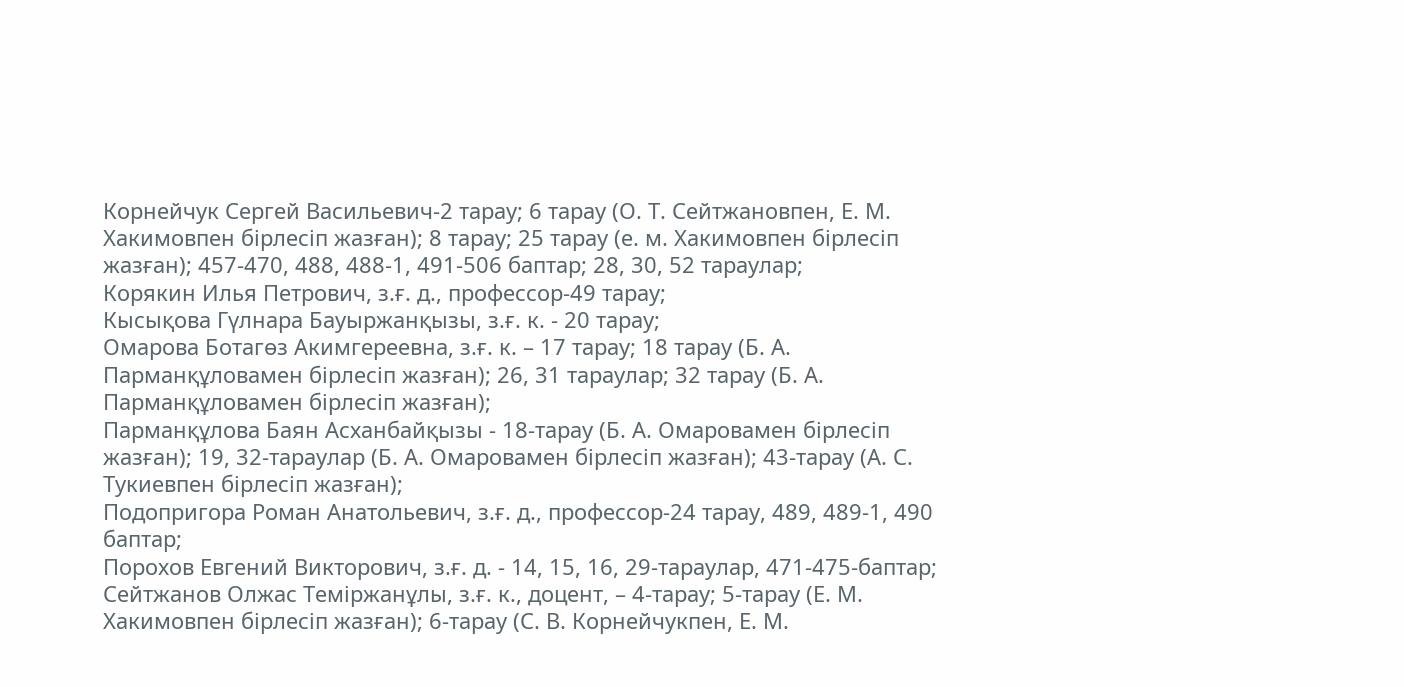Корнейчук Сергей Васильевич-2 тарау; 6 тарау (О. Т. Сейтжановпен, Е. М. Хакимовпен бірлесіп жазған); 8 тарау; 25 тарау (е. м. Хакимовпен бірлесіп жазған); 457-470, 488, 488-1, 491-506 баптар; 28, 30, 52 тараулар;
Корякин Илья Петрович, з.ғ. д., профессор-49 тарау;
Кысықова Гүлнара Бауыржанқызы, з.ғ. к. - 20 тарау;
Омарова Ботагөз Акимгереевна, з.ғ. к. – 17 тарау; 18 тарау (Б. А. Парманқұловамен бірлесіп жазған); 26, 31 тараулар; 32 тарау (Б. А. Парманқұловамен бірлесіп жазған);
Парманқұлова Баян Асханбайқызы - 18-тарау (Б. А. Омаровамен бірлесіп жазған); 19, 32-тараулар (Б. А. Омаровамен бірлесіп жазған); 43-тарау (А. С. Тукиевпен бірлесіп жазған);
Подопригора Роман Анатольевич, з.ғ. д., профессор-24 тарау, 489, 489-1, 490 баптар;
Порохов Евгений Викторович, з.ғ. д. - 14, 15, 16, 29-тараулар, 471-475-баптар;
Сейтжанов Олжас Теміржанұлы, з.ғ. к., доцент, – 4-тарау; 5-тарау (Е. М. Хакимовпен бірлесіп жазған); 6-тарау (С. В. Корнейчукпен, Е. М.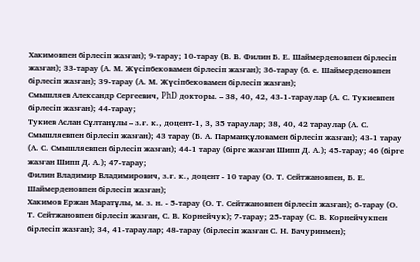Хакимовпен бірлесіп жазған); 9-тарау; 10-тарау (В. В. Филин Б. Е. Шаймерденовпен бірлесіп жазған); 33-тарау (А. М. Жүсіпбековамен бірлесіп жазған); 36-тарау (б. е. Шаймерденовпен бірлесіп жазған); 39-тарау (А. М. Жүсіпбековамен бірлесіп жазған);
Смышляев Александр Сергеевич, PhD докторы. – 38, 40, 42, 43-1-тараулар (А. С. Тукиевпен бірлесіп жазған); 44-тарау;
Тукиев Аслан Сұлтанұлы – з.ғ. к., доцент-1, 3, 35 тараулар; 38, 40, 42 тараулар (А. С. Смышляевпен бірлесіп жазған); 43 тарау (Б. А. Парманқұловамен бірлесіп жазған); 43-1 тарау (А. С. Смышляевпен бірлесіп жазған); 44-1 тарау (бірге жазған Шипп Д. А.); 45-тарау; 46 (бірге жазған Шипп Д. А.); 47-тарау;
Филин Владимир Владимирович, з.ғ. к., доцент - 10 тарау (О. Т. Сейтжановпен, Б. Е. Шаймерденовпен бірлесіп жазған);
Хакимов Ержан Маратұлы, м. з. н. - 5-тарау (О. Т. Сейтжановпен бірлесіп жазған); 6-тарау (О. Т. Сейтжановпен бірлесіп жазған, С. В. Корнейчук); 7-тарау; 25-тарау (С. В. Корнейчукпен бірлесіп жазған); 34, 41-тараулар; 48-тарау (бірлесіп жазған С. Н. Бачуринмен);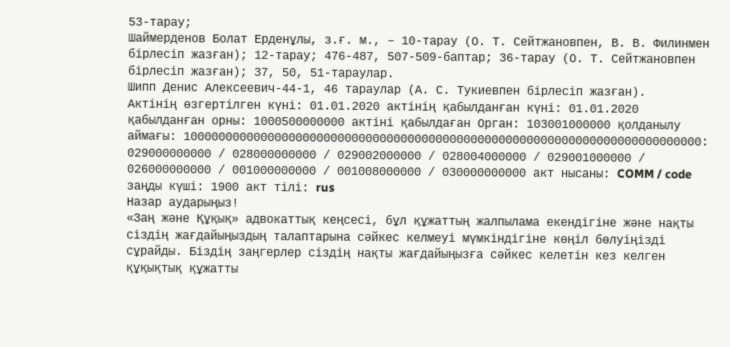53-тарау;
Шаймерденов Болат Ерденұлы, з.ғ. м., – 10-тарау (О. Т. Сейтжановпен, В. В. Филинмен бірлесіп жазған); 12-тарау; 476-487, 507-509-баптар; 36-тарау (О. Т. Сейтжановпен бірлесіп жазған); 37, 50, 51-тараулар.
Шипп Денис Алексеевич-44-1, 46 тараулар (А. С. Тукиевпен бірлесіп жазған).
Актінің өзгертілген күні: 01.01.2020 актінің қабылданған күні: 01.01.2020 қабылданған орны: 1000500000000 актіні қабылдаған Орган: 103001000000 қолданылу аймағы: 10000000000000000000000000000000000000000000000000000000000000000000000000: 029000000000 / 028000000000 / 029002000000 / 028004000000 / 029001000000 / 026000000000 / 001000000000 / 001008000000 / 030000000000 акт нысаны: COMM / code заңды күші: 1900 акт тілі: rus
Назар аударыңыз!
«Заң және Құқық» адвокаттық кеңсесі, бұл құжаттың жалпылама екендігіне және нақты сіздің жағдайыңыздың талаптарына сәйкес келмеуі мүмкіндігіне көңіл бөлуіңізді сұрайды. Біздің заңгерлер сіздің нақты жағдайыңызға сәйкес келетін кез келген құқықтық құжатты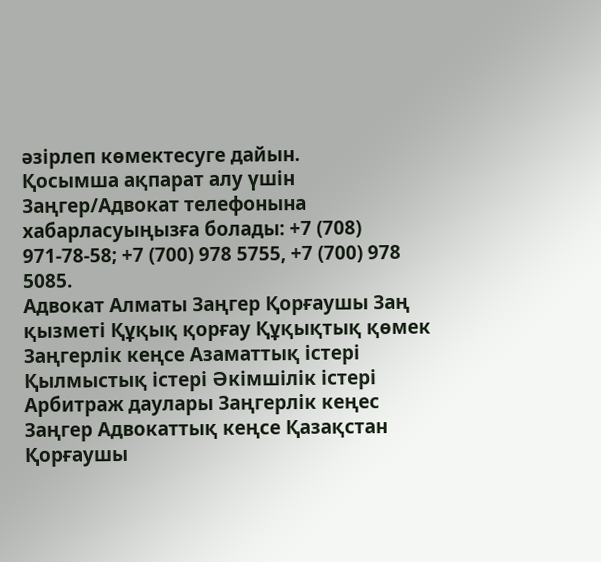әзірлеп көмектесуге дайын.
Қосымша ақпарат алу үшін Заңгер/Адвокат телефонына хабарласуыңызға болады: +7 (708) 971-78-58; +7 (700) 978 5755, +7 (700) 978 5085.
Адвокат Алматы Заңгер Қорғаушы Заң қызметі Құқық қорғау Құқықтық қөмек Заңгерлік кеңсе Азаматтық істері Қылмыстық істері Әкімшілік істері Арбитраж даулары Заңгерлік кеңес Заңгер Адвокаттық кеңсе Қазақстан Қорғаушы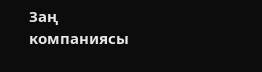Заң компаниясы